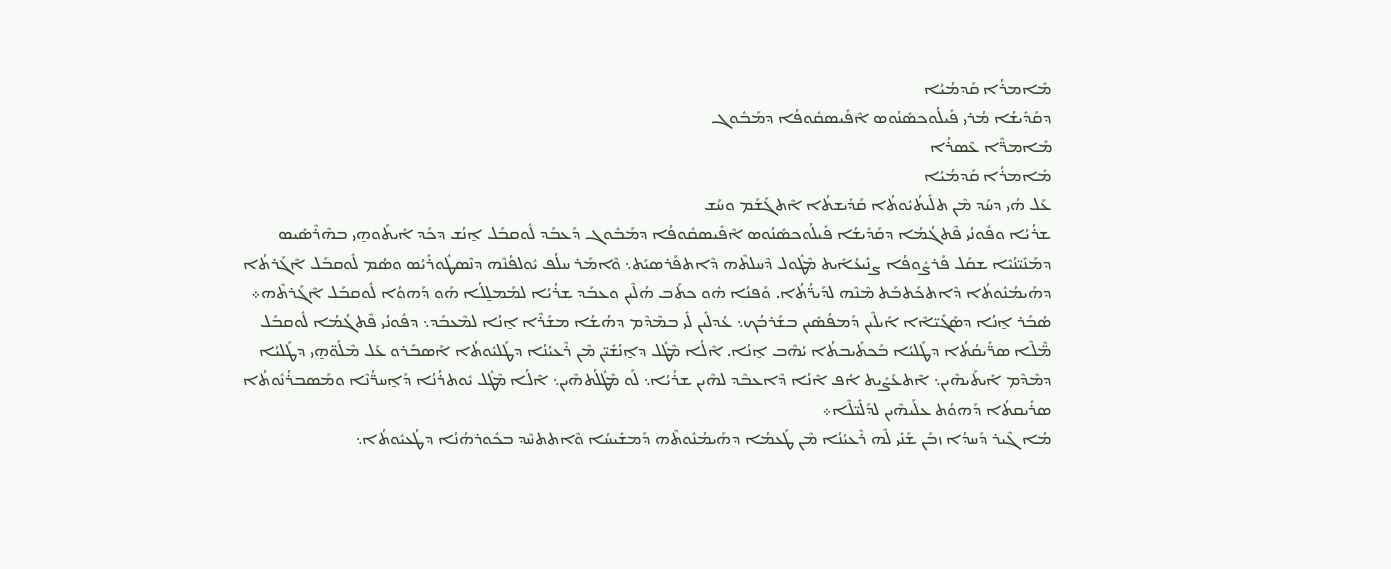ܡܺܐܡܪܳܐ ܩܰܕܡܳܝܳܐ
ܕܩܰܕܺܝܫܳܐ ܡܳܪܝ ܦܺܝܠܳܘܟܣܺܢܳܘܣ ܐܶܦܺܝܣܩܽܘܦܳܐ ܕܡܰܒܽܘܓ
ܡܺܐܡܪ̈ܶܐ ܥܶܣܪܳܐ
ܡܺܐܡܪܳܐ ܩܰܕܡܳܝܳܐ
ܥܰܠ ܗܳܝ ܕܚܰܕ ܡܶܢ ܬܠܺܝܬܳܝܽܘܬܳܐ ܩܰܕܺܝܫܬܳܐ ܐܶܬܓܰܫܰܡ ܘܚܰܫ
ܫܪܳܝܳܐ ܘܦܽܘܢܳܝ ܦܶܬܓܳܡܳܐ ܕܩܰܕܺܝܫܳܐ ܦܺܝܠܳܘܟܣܺܢܳܘܣ ܐܶܦܺܝܣܩܽܘܦܳܐ ܕܡܰܒܽܘܓ ܕܰܥܒܰܕ ܠܽܘܩܒܰܠ ܐ̱ܢܳܫ ܕܟܰܕ ܐܺܝܬܰܘܗ̱ܝ ܒܗܶܪܶܣܺܝܣ ܕܡܰܢܺܝ̈ܢܳܝܶܐ ܫܩܰܠ ܦܰܪܨܽܘܦܳܐ ܨܢܺܝܥܳܐܺܝܬ ܡܶܛܽܘܠ ܕܶܚܠܬܶܗ ܕܶܐܬܦܰܪܣܝܰܬ܆ ܘܶܐܡܰܪ ܚܠܳܦ ܝܽܘܠܦܳܢܶܗ ܕܢܶܣܛܽܘܪܺܝܳܣ ܘܣܳܡ ܠܽܘܩܒܰܠ ܐܶܓܰܪܬܳܐ ܕܗܰܝܡܳܢܽܘܬܳܐ ܕܶܐܬܟܰܬܒܰܬ ܡܶܢܶܗ ܠܕܰܝܪ̈ܳܬܳܐ. ܘܰܦܢܳܐ ܗܽܘ ܟܬܰܒ ܗܳܠܶܝܢ ܘܥܒܰܕ ܫܪܳܝܳܐ ܠܡܰܡܠ̱ܠܳܐ ܗܰܘ ܕܰܗܘܳܐ ܠܽܘܩܒܰܠ ܐܶܓܰܪܬܶܗ܀
ܣܳܒܰܪ ܐ̱ܢܳܐ ܕܣܰܓܺܝ̈ܐܶܐ ܐܰܝܠܶܝܢ ܕܰܡܦܳܣܺܝܢ ܒܫܰܪܒܳܟ܆ ܥܳܕܠܺܝܢ ܠܺܝ ܒܡܶܕܶܡ ܕܗܳܫܳܐ ܡܫܰܪܶܐ ܐ̱ܢܳܐ ܠܡܶܥܒܰܕ܆ ܕܦܽܘܢܳܝ ܦܶܬܓܳܡܳܐ ܠܽܘܩܒܰܠ ܡ̈ܶܠܶܐ ܣܪ̈ܺܝܩܳܬܳܐ ܕܛܰܠܝܳܐ ܒܰܟܬܺܝܒܬܳܐ ܝܳܗܶܒ ܐ̱ܢܳܐ. ܐܶܠܳܐ ܡܶܛܽܠ ܕܐ̱ܢܳܫܺܝ̈ܢ ܡܶܢ ܪܶܥܝܳܢܳܐ ܕܛܰܠܝܽܘܬܳܐ ܐܰܣܒܰܪܘ ܥܰܠ ܡܶܠܰܘ̈ܗ̱ܝ ܕܛܰܠܝܳܐ ܕܡܶܕܶܡ ܐܺܝܬܰܝܗܶܝܢ܆ ܐܶܬܥܰܨܺܝܬ ܐܳܦ ܐܶܢܳܐ ܕܶܐܥܒܶܕ ܠܗܶܝܢ ܫܪܳܝܳܐ܆ ܠܰܘ ܡܶܛܽܠܳܬܗܶܝܢ܆ ܐܶܠܳܐ ܡܶܛܽܠ ܝܽܘܬܪܳܢܳܐ ܕܰܐ̱ܚܪ̈ܳܢܶܐ ܘܡܰܣܒܪܳܢܽܘܬܳܐ ܣܪܺܝܩܬܳܐ ܕܰܗܘܳܬ ܥܠܰܝܗܶܝܢ ܠܕܰܠܺܝ̈ܠܶܐ܀
ܡܳܐ ܓܶܝܪ ܕܰܚܕܳܐ ܙܒܰܢ ܫܰܢܺܝ ܠܶܗ ܪܶܥܝܳܢܳܐ ܡܶܢ ܛܰܥܡܳܐ ܕܗܰܝܡܳܢܽܘܬܶܗ ܕܰܡܫܺܝܚܳܐ ܘܶܐܬܬܚܶܕ ܒܟܽܘܪܗܳܢܳܐ ܕܛܳܥܝܽܘܬܳܐ܆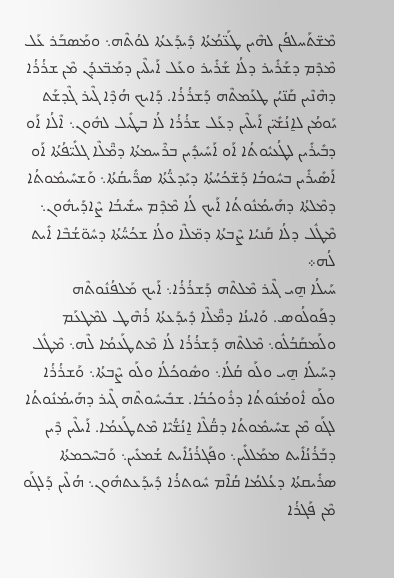ܡܶܫ̈ܬܰܚܠܦܳܢ ܠܗܶܝܢ ܛܰܥ̈ܡܳܬܳܐ ܕܺܝܕܰܥܬܳܐ ܠܘܳܬܶܗ܆ ܘܡܰܣܒܰܪ ܥܰܠ ܡܶܕܶܡ ܕܫܰܪܺܝܪ ܕܠܳܐ ܫܰܪܺܝܪ ܘܥܰܠ ܐܰܝܠܶܝܢ ܕܡܰܒ̈ܥܕܳܢ ܡܶܢ ܫܪܳܪܳܐ ܕܗܶܢܶܝܢ ܩܰܢ̈ܝܳܢ ܛܥܰܡܬܶܗ ܕܰܫܪܳܪܳܐ. ܕܰܐܝܟ ܗܳܕܶܐ ܓܶܝܪ ܓܶܕܫܰܬ ܝܰܘܡܳܢ ܠܐ̱ܢܳܫܺܝ̈ܢ ܐܰܝܠܶܝܢ ܕܥܰܠ ܫܪܳܪܳܐ ܠܳܐ ܒܛܺܝܠ ܠܗܽܘܢ܆ ܐܶܠܳܐ ܐܰܘ ܕܒܺܝܪܺܝܢ ܠܛܳܥܝܽܘܬܳܐ ܐܰܘ ܐܰܚܺܝܕܺܝܢ ܒܪܶܚܡܬܳܐ ܕܡ̈ܶܠܶܐ ܓܠܺܝ̈ܦܳܬܳܐ ܐܰܘ ܐܰܣܺܝܪܺܝܢ ܒܚܽܘܒܳܐ ܕܰܫ̈ܟܳܚܳܬܳܐ ܕܝܰܕܥ̈ܳܬܳܐ ܣܪ̈ܺܝܩܳܬܳܐ܆ ܘܰܫܚܺܝܡܽܘܬܳܐ ܕܡܶܠܬܳܐ ܕܗܰܝܡܳܢܽܘܬܳܐ ܐܰܝܟ ܠܳܐ ܡܶܕܶܡ ܚܫܺܝܒܳܐ ܨܶܐܕܰܝܗܽܘܢ܆ ܡܶܛܽܠ ܕܠܳܐ ܩܰܢܝܳܐ ܨܶܒܬܳܐ ܕܡ̈ܠܶܐ ܘܠܳܐ ܫܟܳܚ̈ܳܬܳܐ ܕܚܽܘ̈ܫܳܒܶܐ ܐܺܝܬ ܠܳܗ܀
ܚܰܝܠܳܐ ܗ̱ܝ ܓܶܝܪ ܡܶܠܬܶܗ ܕܰܫܪܳܪܳܐ܆ ܐܰܝܟ ܡܰܠܦܳܢܽܘܬܶܗ ܕܦܰܘܠܳܘܣ. ܘܰܐܝܢܳܐ ܕܡ̈ܶܠܶܐ ܕܺܝܕܰܥܬܳܐ ܪܳܗܶܛ ܠܡܶܛܥܰܡ ܘܠܰܡܩܰܒܳܠܽܘ܆ ܡܶܠܬܶܗ ܕܰܫܪܳܪܳܐ ܠܳܐ ܡܶܬܛܰܥܡܳܐ ܠܶܗ܆ ܡܶܛܽܠ ܕܚܰܝܠܳܐ ܗ̱ܝ ܘܠܰܘ ܩܳܠܳܐ܆ ܘܣܽܘܟܳܠܳܐ ܘܠܰܘ ܨܶܒܬܳܐ܆ ܘܰܫܪܳܪܳܐ ܘܠܰܘ ܐܽܘܡܳܢܽܘܬܳܐ ܕܪܽܘܟܳܒܳܐ. ܫܒܺܝܚܽܘܬܶܗ ܓܶܝܪ ܕܗܰܝܡܳܢܽܘܬܳܐ ܠܓܰܘ ܡܶܢ ܫܚܺܝܡܽܘܬܳܐ ܕܩ̈ܳܠܶܐ ܐ̱ܢܳܫ̈ܳܝܶܐ ܡܶܬܛܰܥܡܳܐ. ܐܰܝܠܶܝܢ ܕܶܝܢ ܕܒܰܪܳܢܳܐܺܝܬ ܡܡܰܠܠܺܝܢ܆ ܘܦܰܓܪܳܢܳܐܺܝܬ ܫܳܡܥܺܝܢ܆ ܘܰܒܚܶܟܡܬܳܐ ܣܪܺܝܩܬܳܐ ܕܥܳܠܡܳܐ ܩܳܐܶܡ ܚܽܘܬܪܳܐ ܕܺܝܕܰܥܬܗܽܘܢ܆ ܗܳܠܶܝܢ ܕܰܠܓܰܘ ܡܶܢ ܦܰܓܪܳܐ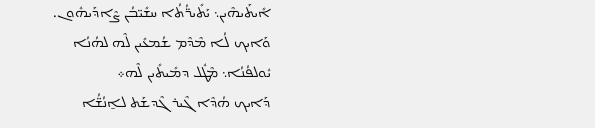ܐܺܝܬܰܝܗܶܝܢ܆ ܝܰܬܺܝܪ̈ܳܬܳܐ ܚܫܺܝ̈ܒܳܢ ܨܶܐܕܰܝܗܽܘܢ. ܘܰܐܝܟ ܠܳܐ ܡܶܕܶܡ ܫܳܡܥܺܝܢ ܠܶܗ ܠܗܳܢܳܐ ܝܽܘܠܦܳܢܳܐ܆ ܡܶܛܽܠ ܕܡܺܝܬܺܝܢ ܠܶܗ܀
ܕܰܐܝܟ ܗܳܕܶܐ ܓܶܝܪ ܓܶܕܫܰܬ ܠܐ̱ܢܳܫ̈ܳܐ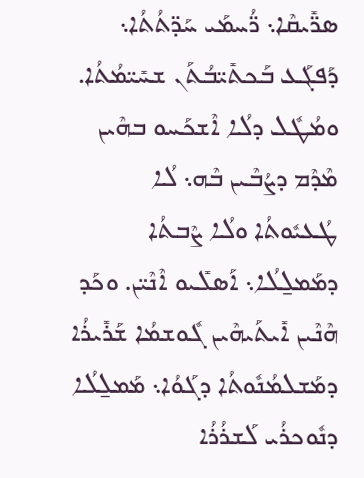ܣܪ̈ܺܝܩܶܐ܆ ܪ̈ܳܚܡܰܝ ܚܰܕ̈ܬܳܬܳܐ܆ ܕܰܦܓܰܥ ܒܰܟܬܺܝ̈ܒܳܬܰܢ ܫܚܺܝ̈ܡܳܬܳܐ. ܘܡܳܛܽܠ ܕܠܳܐ ܐܶܫܟܰܚܘ ܒܗܶܝܢ ܡܶܕܶܡ ܕܨܳܒܶܝܢ ܒܶܗ܆ ܠܳܐ ܛܳܥܝܽܘܬܳܐ ܘܠܳܐ ܨܶܒܬܳܐ ܕܡܰܡܠ̱ܠܳܐ܆ ܐܰܣܠܺܝܘ ܐܶܢܶܝ̈ܢ. ܘܟܰܕ ܗܶܢܶܝܢ ܐܺܝܬܰܝܗܶܝܢ ܓܽܘܫܡܳܐ ܫܰܪܺܝܪܳܐ ܕܡܰܫܠܡܳܢܽܘܬܳܐ ܕܓܰܘܳܐ܆ ܡܰܡܠ̱ܠܳܐ ܕܢܽܘܟܪܳܝ ܠܰܫܪܳܪܳܐ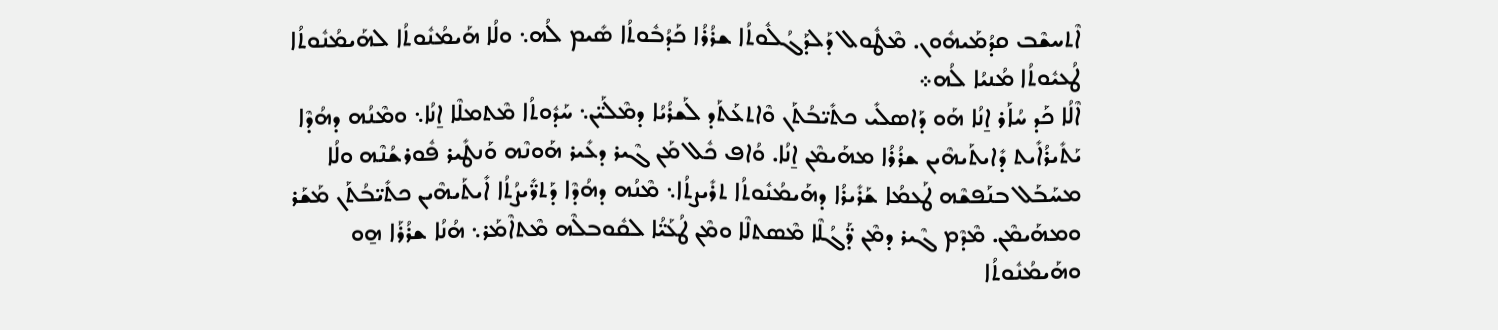ܐܶܬܚܫܶܒ ܩܕܳܡܰܝܗܽܘܢ. ܡܶܛܽܘܠ ܕܰܠܕܰܓܳܠܽܘܬܳܐ ܫܪܳܪܳܐ ܟܰܕܳܒܽܘܬܳܐ ܣܺܝܡ ܠܳܗ܆ ܘܠܳܐ ܗܰܝܡܳܢܽܘܬܳܐ ܠܗܰܝܡܳܢܽܘܬܳܐ ܛܳܥܝܽܘܬܳܐ ܡܳܢܝܳܐ ܠܳܗ܀
ܐܶܠܳܐ ܟܰܕ ܚܳܐܰܪ ܐ̱ܢܳܐ ܗܰܘ ܕܰܐܣܠܺܝ ܟܬܺܝ̈ܒܳܬܰܢ ܘܶܐܬܥܰܬܰܕ ܠܰܫܪܳܝܳܐ ܕܡܶܠܰܝ̈ܢ܆ ܚܰܕܽܘܬܳܐ ܡܶܬܡܠܶܐ ܐ̱ܢܳܐ܆ ܘܡܶܢܳܗ ܕܗܳܕܶܐ ܝܰܬܺܝܪܳܐܺܝܬ ܕܺܐܝܬܰܝܗܶܝܢ ܫܪܳܪܳܐ ܡܗܰܝܡܶܢ ܐ̱ܢܳܐ. ܘܳܐܦ ܟܽܠ ܡܰܢ ܓܶܝܪ ܕܥܺܝܪ ܗܰܘܢܶܗ ܘܰܢܛܺܝܪ ܦܽܘܪܫܳܢܶܗ ܘܠܳܐ ܡܚܰܒܰܠ ܒܢܰܦܫܶܗ ܛܰܥܡܳܐ ܫܰܪܺܝܪܳܐ ܕܗܰܝܡܳܢܽܘܬܳܐ ܬܪܺܝܨܬܳܐ܆ ܡܶܢܳܗ ܕܗܳܕܶܐ ܕܰܬܪ̈ܺܝܨܳܬܳܐ ܐܺܝܬܰܝܗܶܝܢ ܟܬܺܝ̈ܒܳܬܰܢ ܡܰܫܰܪ ܘܡܗܰܝܡܶܢ. ܡܶܕܶܡ ܓܶܝܪ ܕܡܶܢ ܕ̈ܰܓܳܠܶܐ ܡܶܣܬܠܶܐ ܘܡܶܢ ܛܳܥܰܝ̈ܳܐ ܠܩܽܘܒܠܶܗ ܡܶܬܐܶܡܰܪ܆ ܗܳܢܳܐ ܫܪܳܪܰܐ ܗ̱ܘ ܘܗܰܝܡܳܢܽܘܬܳܐ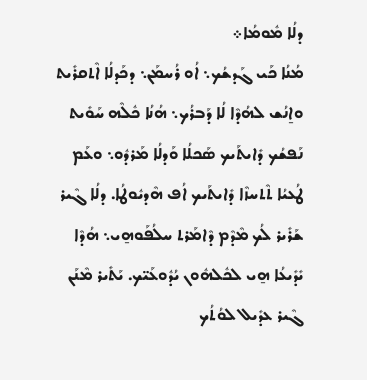ܕܠܳܐ ܡܽܘܡܳܐ܀
ܡܳܢܳܐ ܟܰܝ ܓܰܕܫܳܟ܆ ܐܳܘ ܪܳܚܡܰܢ܆ ܕܟܰܕܠܳܐ ܐܶܬܩܪܺܝܬ ܘܐ̱ܢܳܫ ܠܗܳܕܶܐ ܠܳܐ ܕܰܒܪܳܟ܆ ܗܳܢܳܐ ܟܽܠܶܗ ܚܰܘܺܝܬ ܢܰܦܫܳܟ ܕܺܐܝܬܰܝܟ ܣܰܟܠܳܐ ܘܰܕܠܳܐ ܡܰܪܕܽܘ܆ ܘܥܰܡ ܛܳܥܝܳܐ ܬܶܬܚܙܶܐ ܕܺܐܝܬܰܝܟ ܐܳܦ ܗܶܕܝܽܘܛܳܐ. ܕܠܳܐ ܓܶܝܪ ܫܰܪܺܝܪ ܠܳܟ ܡܶܕܶܡ ܕܶܐܡܰܪܬ ܚܠܳܦܰܘܗ̱ܝ܆ ܗܳܕܶܐ ܝܺܕܺܝܥܳܐ ܗ̱ܝ ܠܟܽܠܗܽܘܢ ܝܳܕܽܘܥܰܝ̈ܟ. ܝܰܬܺܝܪ ܡܶܢܰܢ ܓܶܝܪ ܥܕܺܝܠ ܠܘܳܬܳܟ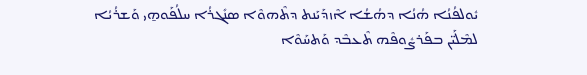ܝܽܘܠܦܳܢܳܐ ܗܳܢܳܐ ܕܗܳܫܳܐ ܐܶܙܕܰܝܰܢܬ ܕܬܶܗܘܶܐ ܣܢܺܓܪܳܐ ܚܠܳܦܰܘܗ̱ܝ ܘܰܫܪܳܝܳܐ ܠܡܶܠܰܝ̈ܢ ܒܦܰܪܨܽܘܦܶܗ ܬܶܥܒܶܕ ܘܰܬܚܰܘܶܐ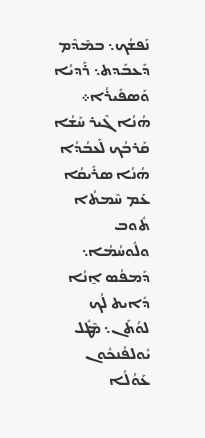ܢܰܦܫܳܟ܆ ܒܡܶܕܶܡ ܕܰܥܒܰܕܬ܆ ܪܰܕܝܳܐ ܘܰܣܦܺܝܪܳܐ܀
ܗܳܢܳܐ ܓܶܝܪ ܚܰܫܳܐ ܩܰܪܒܳܟ ܠܰܥܒܳܕܳܐ ܗܳܢܳܐ ܣܪܺܝܩܳܐ ܥܰܡ ܚܶܡܬܳܐ ܬܽܘܒ ܘܠܽܘܚܳܡܳܐ܆ ܕܰܡܦܳܣ ܐ̱ܢܳܐ ܕܺܐܝܬ ܠܳܟ ܠܘܳܬܰܢ܆ ܡܶܛܽܠ ܝܽܘܠܦܳܢܟܽܘܢ ܥܰܘܳܠܳܐ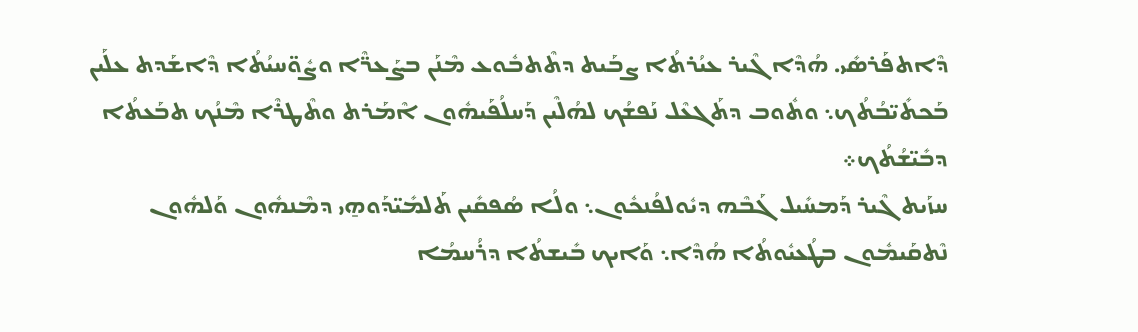ܕܶܐܬܦܰܪܣܺܝ. ܗܳܕܶܐ ܓܶܝܪ ܥܝܳܪܬܳܐ ܨܒܰܝܬ ܕܬܶܬܒܽܘܥ ܡܶܢܰܢ ܒܨܰܥܪ̈ܶܐ ܘܨܽܘ̈ܚܝܳܬܳܐ ܕܶܐܫܰܕܬ ܥܠܰܝܢ ܒܰܟܬܺܝ̈ܒܳܬܳܟ܆ ܘܬܽܘܒ ܕܬܰܓܥܶܠ ܢܰܦܫܳܟ ܠܗܳܠܶܝܢ ܕܰܚܠܳܦܰܝܗܽܘܢ ܐܶܡܰܪܬ ܘܬܶܛܪܶܐ ܡܶܢܳܟ ܬܒܰܥܬܳܐ ܕܒܺܝ̈ܫܳܬܳܟ܀
ܚܙܰܝܬ ܓܶܝܪ ܕܰܡܚܺܝܠ ܓܰܒܶܗ ܕܝܽܘܠܦܳܢܟܽܘܢ܆ ܘܠܳܐ ܣܳܦܩܺܝܢ ܬܰܠܡܺܝ̈ܕܰܘܗ̱ܝ ܕܡܶܢܗܽܘܢ ܘܰܠܗܽܘܢ ܢܶܬܩܰܝܡܽܘܢ ܒܛܳܥܝܽܘܬܳܐ ܗܳܕܶܐ܆ ܘܰܐܝܟ ܒܺܝܫܬܳܐ ܕܪܳܚܡܳܐ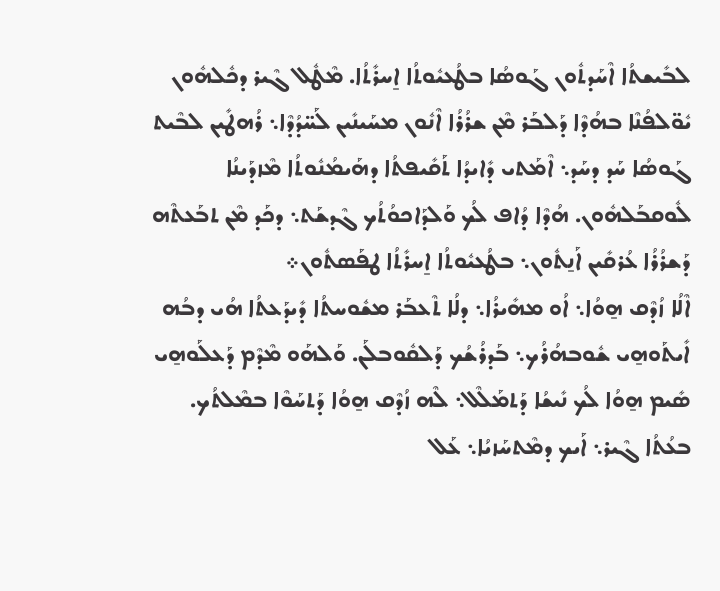ܠܒܺܝܫܬܳܐ ܐܶܚܰܕܬܽܘܢ ܓܰܘܣܳܐ ܒܛܳܥܝܽܘܬܳܐ ܐ̱ܚܪܺܬܳܐ. ܡܶܛܽܠ ܓܶܝܪ ܕܟܽܠܗܽܘܢ ܝܽܘ̈ܠܦܳܢܶܐ ܒܗܳܕܶܐ ܕܰܠܒܰܪ ܡܶܢ ܫܪܳܪܳܐ ܐܶܢܽܘܢ ܡܚܰܝܢܺܝܢ ܠܰܚ̈ܕܳܕܶܐ܆ ܪܳܗܛܺܝܢ ܠܒܶܝܬ ܓܰܘܣܳܐ ܚܰܕ ܕܚܰܕ܆ ܐܶܡܰܬܝ ܕܺܐܝܕܳܐ ܬܰܩܺܝܦܬܳܐ ܕܗܰܝܡܳܢܽܘܬܳܐ ܡܶܙܕܰܝܢܳܐ ܠܽܘܩܒܰܠܗܽܘܢ. ܗܳܕܶܐ ܕܳܐܦ ܠܳܟ ܘܰܠܕܰܐܟܘܳܬܳܟ ܓܶܕܫܰܬ܆ ܕܟܰܕ ܡܶܢ ܬܒܰܥܬܶܗ ܕܰܫܪܳܪܳܐ ܥܳܪܩܺܝܢ ܐܰܢ̱ܬܽܘܢ܆ ܒܛܳܥܝܽܘܬܳܐ ܐ̱ܚܪܺܬܳܐ ܛܦܰܣܬܽܘܢ܀
ܐܶܠܳܐ ܙܳܕܶܩ ܗ̱ܘܳܐ܆ ܐܳܘ ܡܗܺܝܪܳܐ܆ ܕܠܳܐ ܬܶܥܒܰܪ ܡܫܽܘܚܬܳܐ ܕܺܝܕܰܥܬܳܐ ܗܳܝ ܕܒܳܗ ܐܺܝܬܰܘܗ̱ܝ ܫܽܘܒܗܳܪܳܟ܆ ܒܰܕܪܳܫܳܟ ܕܰܠܩܽܘܒܠܰܢ. ܘܰܠܗܰܘ ܡܶܕܶܡ ܕܰܥܠܰܘܗ̱ܝ ܣܺܝܡ ܗ̱ܘܳܐ ܠܳܟ ܢܺܝܫܳܐ ܕܰܬܡܰܠܶܠ܆ ܠܶܗ ܙܳܕܶܩ ܗ̱ܘܳܐ ܕܰܬܚܰܘܶܐ ܒܡܶܠܬܳܟ. ܒܥܳܬܳܐ ܓܶܝܪ܆ ܐܰܝܟ ܕܡܶܬܚܰܙܝܳܐ܆ ܥܰܠ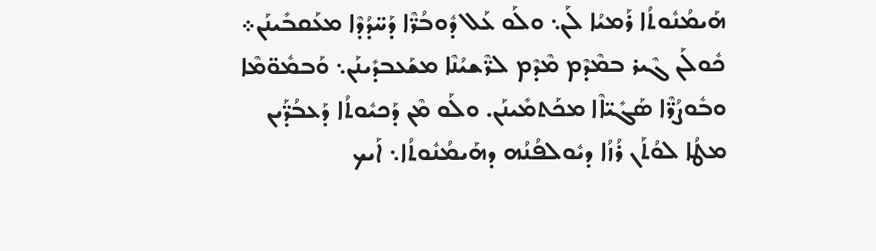ܗܰܝܡܳܢܽܘܬܳܐ ܪܰܡܝܳܐ ܠܰܢ܆ ܘܠܰܘ ܥܰܠ ܕܽܘܒܳܪ̈ܶܐ ܕܰܚ̈ܕܳܕܶܐ ܡܥܰܩܒܺܝܢܰܢ܀
ܟܽܘܠܰܢ ܓܶܝܪ ܒܡܶܕܶܡ ܡܶܕܶܡ ܠܪ̈ܶܫܝܳܢܶܐ ܡܫܰܥܒܕܺܝܢܰܢ܆ ܘܰܒܡܽܘ̈ܡܶܐ ܘܒܽܘܨܳܪ̈ܶܐ ܣܰܓܺܝ̈ܐܶܐ ܡܟܰܬܡܺܝܢܰܢ. ܘܠܰܘ ܡܶܢ ܕܰܟܝܽܘܬܳܐ ܕܰܥܒܳܕ̈ܰܝܢ ܡܛܳܐ ܠܘܳܬܰܢ ܪܳܙܳܐ ܕܝܽܘܠܦܳܢܳܗ ܕܗܰܝܡܳܢܽܘܬܳܐ܆ ܐܰܝܟ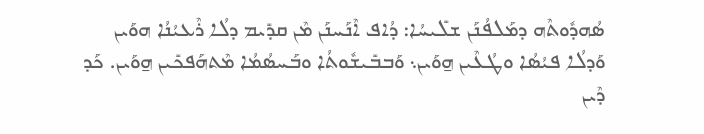ܣܳܗܕܽܘܬܶܗ ܕܡܰܠܦܳܢܰܢ ܫܠܺܝܚܳܐ: ܕܳܐܦ ܐܶܢܰܚܢܰܢ ܡܶܢ ܩܕܺܝܡ ܕܠܳܐ ܪܶܥܝܳܢܳܐ ܗܘܰܝܢ ܘܰܕܠܳܐ ܦܝܳܣܳܐ ܘܛܳܥܶܝܢ ܗ̱ܘܰܝܢ܆ ܘܰܒܒܺܝܫܽܘܬܳܐ ܘܒܰܚܣܳܡܳܐ ܡܶܬܗܰܦܟܺܝܢ ܗ̱ܘܰܝܢ. ܟܰܕ ܕܶܝܢ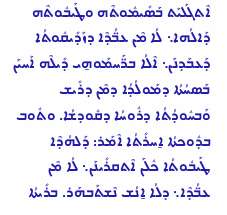ܐܶܬܓܰܠܝܰܬ ܒܰܣܺܝܡܽܘܬܶܗ ܘܛܰܝܒܽܘܬܶܗ ܕܰܐܠܳܗܐ܆ ܠܳܐ ܡܶܢ ܥܒ̈ܳܕܶܐ ܕܙܰܕܺܝܩܽܘܬܳܐ ܕܰܥܒܰܕܢܰܢ܆ ܐܶܠܳܐ ܒܪ̈ܰܚܡܰܘܗ̱ܝ ܕܺܝܠܶܗ ܐܰܚܝܰܢ ܒܰܣܚܳܬܳܐ ܕܡܰܘܠܳܕܳܐ ܕܡܶܢ ܕܪܺܝܫ ܘܰܒܚܽܘܕܳܬܳܐ ܕܪܽܘܚܳܐ ܕܩܽܘܕܫܳܐ. ܘܬܽܘܒ ܒܕܽܘܟܬܳܐ ܐ̱ܚܪܺܬܳܐ ܐܶܡܰܪ: ܕܰܠܗܳܕܶܐ ܛܰܝܒܽܘܬܳܐ ܟܽܠܰܢ ܐܶܬܩܪܺܝܢܰܢ܆ ܠܳܐ ܡܶܢ ܥܒ̈ܳܕܶܐ܆ ܕܠܳܐ ܐ̱ܢܳܫ ܢܶܫܬܰܒܗܰܪ. ܒܪܺܝܬܳܐ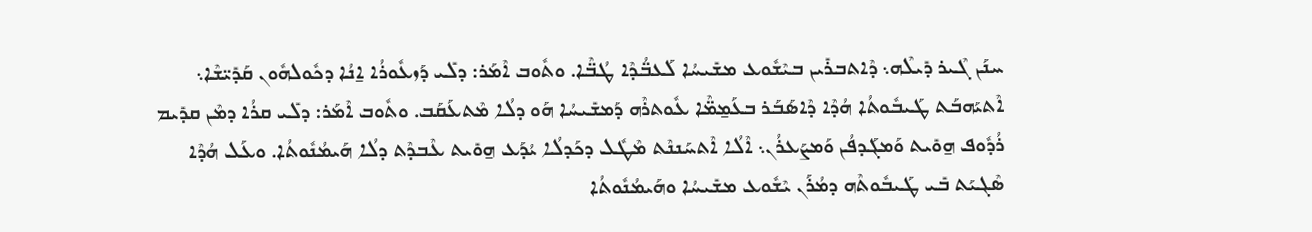ܚܢܰܢ ܓܶܝܪ ܕܺܝܠܶܗ܆ ܕܶܐܬܒܪܺܝܢ ܒܝܶܫܽܘܥ ܡܫܺܝܚܳܐ ܠܰܥܒ̈ܳܕܶܐ ܛܳܒ̈ܶܐ. ܘܬܽܘܒ ܐܶܡܰܪ: ܕܠܺܝ ܕܰܙܥܽܘܪܳܐ ܐ̱ܢܳܐ ܕܟܽܘܠܗܽܘܢ ܩܰܕܺܝ̈ܫܶܐ܆ ܐܶܬܝܰܗܒܰܬ ܛܰܝܒܽܘܬܳܐ ܗܳܕܶܐ ܕܶܐܣܰܒܰܪ ܒܥܰܡ̱ܡ̈ܶܐ ܥܽܘܬܪܶܗ ܕܰܡܫܺܝܚܳܐ ܗܰܘ ܕܠܳܐ ܡܶܬܥܰܩܰܒ. ܘܬܽܘܒ ܐܶܡܰܪ: ܕܠܺܝ ܩܪܳܐ ܕܡܶܢ ܩܕܺܝܡ ܪܳܕܽܘܦ ܗ̱ܘܺܝܬ ܘܰܡܓܰܕܦܳܢ ܘܰܡܨܰܥܪܳܢ܆ ܐܶܠܳܐ ܐܶܬܚܰܢܢܶܬ ܡܶܛܽܠ ܕܟܰܕܠܳܐ ܝܳܕܰܥ ܗ̱ܘܺܝܬ ܥܶܒܕܶܬ ܕܠܳܐ ܗܰܝܡܳܢܽܘܬܳܐ. ܘܥܰܠ ܗܳܕܶܐ ܣܶܓܝܰܬ ܒܺܝ ܛܰܝܒܽܘܬܶܗ ܕܡܳܪܰܢ ܝܶܫܽܘܥ ܡܫܺܝܚܳܐ ܘܗܰܝܡܳܢܽܘܬܳܐ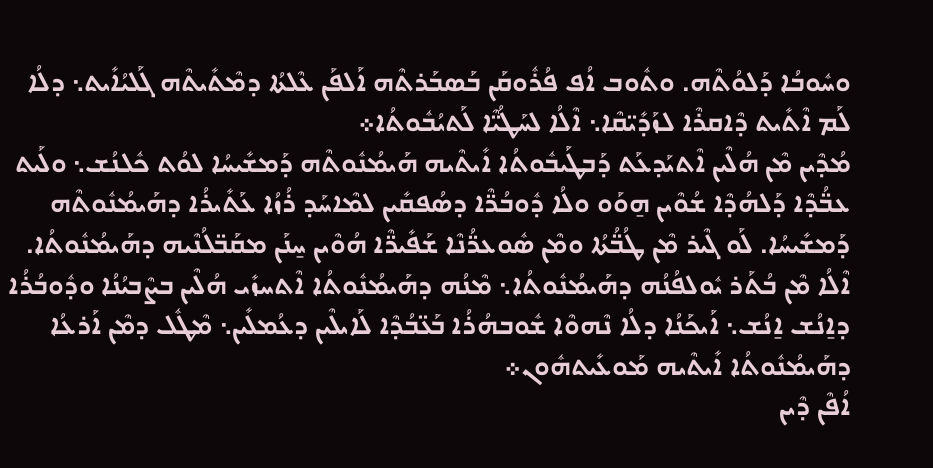ܘܚܽܘܒܳܐ ܕܰܠܘܳܬܶܗ. ܘܬܽܘܒ ܐܳܦ ܦܳܪܽܘܩܰܢ ܒܰܣܒܰܪܬܶܗ ܐܰܠܦܰܢ ܥܶܠܬܳܐ ܕܡܶܬܺܝܬܶܗ ܓܰܠܝܳܐܺܝܬ܆ ܕܠܳܐ ܠܰܡ ܐܶܬܺܝܬ ܕܶܐܩܪܶܐ ܠܙܰܕܺܝ̈ܩܶܐ܆ ܐܶܠܳܐ ܠܚܰܛܳܝ̈ܶܐ ܠܰܬܝܳܒܽܘܬܳܐ܀
ܡܳܕܶܝܢ ܡܶܢ ܗܳܠܶܝܢ ܐܶܬܝܰܕܥܰܬ ܕܰܒܛܰܝܒܽܘܬܳܐ ܐܺܝܬܶܝܗ ܗܰܝܡܳܢܽܘܬܶܗ ܕܰܡܫܺܝܚܳܐ ܠܘܳܬ ܟܽܠܢܳܫ܆ ܘܠܰܝܬ ܥܒ̈ܳܕܶܐ ܕܰܠܗܳܕܶܐ ܫܳܘܶܝܢ ܗ̱ܘܰܘ ܘܠܳܐ ܕܽܘܒܳܪ̈ܶܐ ܕܣܳܦܩܺܝܢ ܠܡܶܐܚܰܕ ܪܳܙܳܐ ܥܰܬܺܝܪܳܐ ܕܗܰܝܡܳܢܽܘܬܶܗ ܕܰܡܫܺܝܚܳܐ. ܠܰܘ ܓܶܝܪ ܡܶܢ ܛܳܒ̈ܳܬܳܐ ܘܡܶܢ ܣܽܘܥܪ̈ܳܢܶܐ ܫܰܦܺܝܪ̈ܶܐ ܗܳܘܶܝܢ ܚ̱ܢܰܢ ܡܩܰܒ̈ܠܳܢܶܝܗ ܕܗܰܝܡܳܢܽܘܬܳܐ. ܐܶܠܳܐ ܡܶܢ ܒܳܬܰܪ ܝܽܘܠܦܳܢܳܗ ܕܗܰܝܡܳܢܽܘܬܳܐ܆ ܡܶܢܳܗ ܕܗܰܝܡܳܢܽܘܬܳܐ ܐܶܬܚܙܺܝ ܗܳܠܶܝܢ ܒܨܶܒܝܳܢܳܐ ܘܕܽܘܒܳܪܳܐ ܕܐ̱ܢܳܫ ܐ̱ܢܳܫ܆ ܐܰܝܟܰܢܳܐ ܕܠܳܐ ܢܶܗܘܶܐ ܫܽܘܒܗܳܪܳܐ ܒܰܥ̈ܒܳܕܶܐ ܠܰܐܝܠܶܝܢ ܕܥܳܡܠܺܝܢ܆ ܡܶܛܽܠ ܕܡܶܢ ܐܰܪܥܳܐ ܕܗܰܝܡܳܢܽܘܬܳܐ ܐܺܝܬܶܝܗ ܡܰܘܥܺܝܬܗܽܘܢ܀
ܐܳܦܶܢ ܕܶܝܢ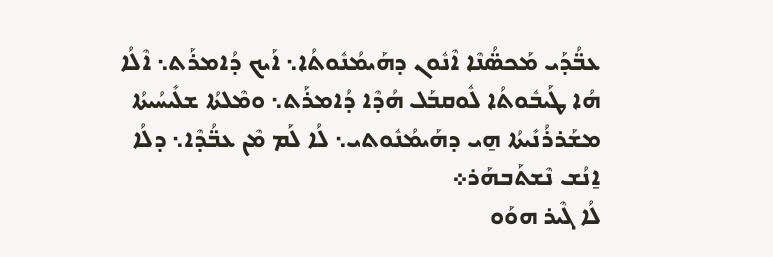ܥܒ̈ܳܕܰܝ ܡܰܟܣ̈ܳܢܶܐ ܐܶܢܽܘܢ ܕܗܰܝܡܳܢܽܘܬܳܐ܆ ܐܰܝܟ ܕܳܐܡܪܰܬ܆ ܐܶܠܳܐ ܗܳܐ ܛܰܝܒܽܘܬܳܐ ܠܽܘܩܒܰܠ ܗܳܕܶܐ ܕܳܐܡܪܰܬ܆ ܘܡܶܠܬܳܐ ܫܠܺܝܚܳܝܬܳܐ ܡܫܰܪܪܳܢܺܝܬܳܐ ܗ̱ܝ ܕܗܰܝܡܳܢܽܘܬܝ܆ ܠܳܐ ܠܰܡ ܡܶܢ ܥܒ̈ܳܕܶܐ܆ ܕܠܳܐ ܐ̱ܢܳܫ ܢܶܫܬܰܒܗܰܪ܀
ܠܳܐ ܓܶܝܪ ܗܘܰܘ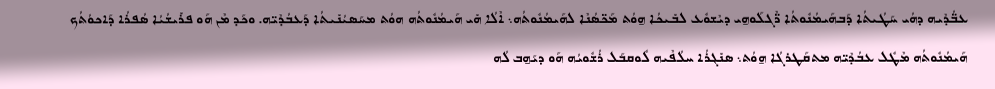ܥܒ̈ܳܕܶܝܗ ܕܗܳܝ ܚܰܛܳܝܬܳܐ ܕܰܒܗܰܝܡܳܢܽܘܬܳܐ ܪ̈ܶܓܠܰܘܗ̱ܝ ܕܝܶܫܘܽܥ ܠܒܺܝܟܳܐ ܗ̱ܘܳܬ ܡܰܟ̈ܣܳܢܶܐ ܠܗܰܝܡܳܢܽܘܬܳܗ܆ ܐܶܠܳܐ ܗܺܝ ܗܰܝܡܳܢܽܘܬܳܗ ܗܘܳܬ ܡܚܰܣܝܳܢܺܝܬܳܐ ܕܰܥܒܳܕܶܝ̈ܗ. ܘܟܰܕ ܡܶܢ ܗܰܘ ܦܪܺܝܫܳܝܳܐ ܣܳܦܪܳܐ ܕܰܐܟܘܳܬܳܟ ܗܰܝܡܳܢܽܘܬܳܗ ܡܶܛܽܠ ܥܒܳܕܶܝ̈ܗ ܡܬܩܰܛܪܓܳܐ ܗ̱ܘܳܬ܆ ܣܢܺܓܪܳܐ ܚܠܳܦܶܝܗ ܠܽܘܩܒܰܠ ܪܳܫܽܘܝܳܗ ܗܰܘ ܕܝܰܗ̱ܒ ܠܳܗ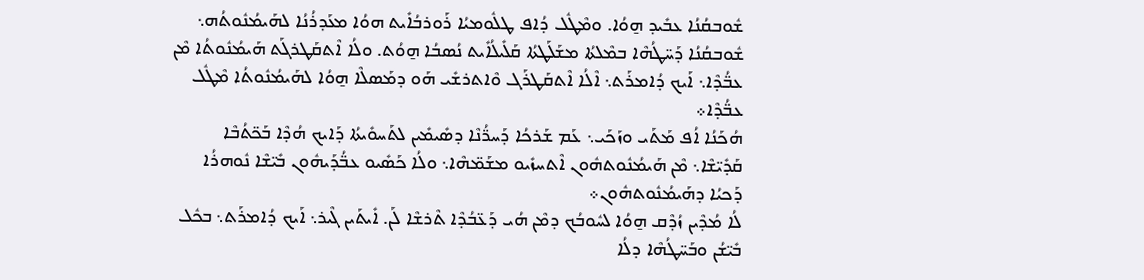ܫܽܘܒܩܳܢܳܐ ܥܒܺܝܕ ܗ̱ܘܳܐ. ܘܡܶܛܽܠ ܕܳܐܦ ܛܠܽܘܡܝܳܐ ܪܰܘܪܒܳܐܺܝܬ ܗܘܳܐ ܡܥܰܕܪܳܢܳܐ ܠܗܰܝܡܳܢܽܘܬܳܗ܆ ܫܽܘܒܩܳܢܳܐ ܕܰܚ̈ܛܳܗܶܐ ܒܡܶܠܬܳܐ ܡܫܰܠܰܛܬܳܐ ܩܰܠܺܝܠܳܐܺܝܬ ܢܳܣܒܳܐ ܗ̱ܘܳܬ. ܘܠܳܐ ܐܶܬܩܰܛܪܓܰܬ ܗܰܝܡܳܢܽܘܬܳܐ ܡܶܢ ܥܒ̈ܳܕܶܐ܆ ܐܰܝܟ ܕܳܐܡܪܰܬ܆ ܐܶܠܳܐ ܐܶܬܩܰܛܪܰܓ ܘܶܐܬܪܫܺܝ ܗܰܘ ܕܡܰܣܠܶܐ ܗ̱ܘܳܐ ܠܗܰܝܡܳܢܽܘܬܳܐ ܡܶܛܽܠ ܥܒ̈ܳܕܶܐ܀
ܗܳܟܰܢܳܐ ܐܳܦ ܡܰܬܰܝ ܘܙܰܟܰܝ܆ ܥܰܡ ܫܰܪܟܳܐ ܕܰܚܪ̈ܳܢܶܐ ܕܣܺܝܡܺܝܢ ܠܬܰܚܘܺܝܬܳܐ ܕܰܐܝܟ ܗܳܕܶܐ ܒܰܟ̈ܬܳܒܶܐ ܩܰܕܺܝ̈ܫܶܐ܆ ܡܶܢ ܗܰܝܡܳܢܽܘܬܗܽܘܢ ܐܶܬܚܙܺܝܘ ܡܫܰܡ̈ܗܶܐ܆ ܘܠܳܐ ܟܰܣܺܝܘ ܥܒ̈ܳܕܰܝܗܽܘܢ ܒܺܝ̈ܫܶܐ ܢܽܘܗܪܳܐ ܕܰܟܝܳܐ ܕܗܰܝܡܳܢܽܘܬܗܽܘܢ܀
ܠܳܐ ܡܳܕܶܝܢ ܙܳܕܶܩ ܗ̱ܘܳܐ ܠܚܽܘܒܳܟ ܕܡܶܢ ܗܳܝ ܕܰܥ̈ܒܳܕܶܐ ܬܶܪܫܶܐ ܠܰܢ. ܐܺܝܬܰܝܢ ܓܶܝܪ܆ ܐܰܝܟ ܕܳܐܡܪܰܬ܆ ܒܟܽܠ ܒܺܝ̈ܫܳܢ ܘܒܰܚ̈ܛܳܗܶܐ ܕܠܳܐ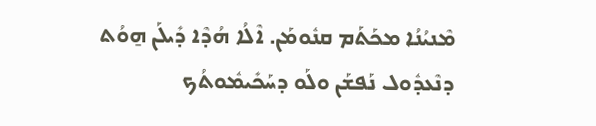ܡܶܢܝܳܢܳܐ ܡܟܰܬܰܡ ܩܢܽܘܡܰܢ. ܐܶܠܳܐ ܗܳܕܶܐ ܕܺܝܠܰܢ ܗ̱ܘܳܬ ܕܢܶܥܕܽܘܠ ܢܰܦܫܰܢ ܘܠܰܘ ܕܚܰܟܺܝܡܽܘܬܳܟ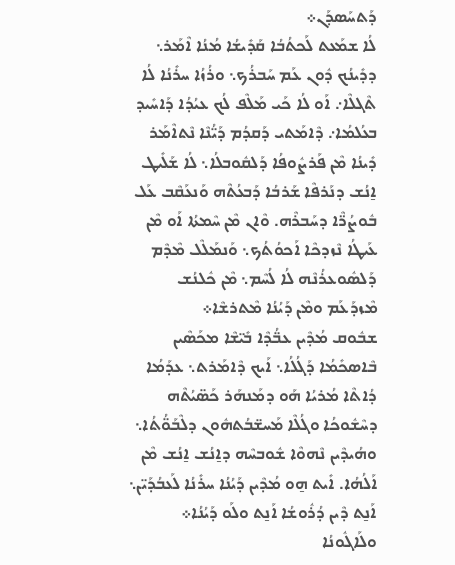ܕܰܬܚܰܣܕܰܢ܀
ܠܳܐ ܫܡܰܥܬ ܠܰܟܬܳܒܳܐ ܩܰܕܺܝܫܳܐ ܡܳܢܳܐ ܐܶܡܰܪ܆ ܕܕܺܝܢܳܟ ܕܽܘܢ ܥܰܡ ܚܰܒܪܳܟ܆ ܘܪܳܙܳܐ ܚܪܺܢܳܐ ܠܳܐ ܬܶܓܠܶܐ܇ ܐܰܘ ܠܳܐ ܟܰܝ ܡܰܠܶܦ ܠܳܟ ܥܝܳܕܳܐ ܕܰܐܚܺܝܕ ܒܥܳܠܡܳܐ܇ ܕܶܐܡܰܬܝ ܕܰܩܕܳܡ ܕܰܝ̈ܳܢܶܐ ܢܶܬܐܶܡܰܪ ܕܺܝܢܳܐ ܡܶܢ ܦܰܪܨܽܘܦܳܐ ܕܰܠܩܽܘܒܠܳܐ܆ ܠܳܐ ܫܰܠܺܝܛ ܐ̱ܢܳܫ ܕܢܰܪܦܶܐ ܫܰܪܒܳܐ ܕܰܒܥܳܬܶܗ ܘܰܢܥܰܩܶܒ ܥܰܠ ܒܽܘܨܳܪ̈ܶܐ ܕܚܰܒܪܶܗ. ܘܶܐܢ ܡܶܢ ܚܶܡܬܳܐ ܐܰܘ ܡܶܢ ܥܰܝܛܳܐ ܢܶܙܕܟܶܐ ܐܰܟܘܳܬܳܟ܆ ܘܰܢܡܰܠܶܠ ܡܶܕܶܡ ܕܰܠܣܽܘܥܪܳܢܶܗ ܠܳܐ ܠܳܚܶܡ܆ ܡܶܢ ܟܽܠܢܳܫ ܡܶܙܕܰܥܰܡ ܘܡܶܢ ܕܰܝܳܢܳܐ ܡܶܬܪܫܶܐ܀
ܫܒܽܘܩ ܡܳܕܶܝܢ ܥܒ̈ܳܕܶܐ ܒܺܝ̈ܫܶܐ ܡܟܰܣܶܝܢ ܒܶܐܣܟܺܡܳܐ ܕܰܓܳܠܳܐ܆ ܐܰܝܟ ܕܶܐܡܰܪܬ܆ ܥܕܰܡܳܐ ܕܳܐܬܶܐ ܡܳܪܝܳܐ ܗܰܘ ܕܡܰܢܗܰܪ ܟܰܣ̈ܝܳܬܶܗ ܕܚܶܫܽܘܟܳܐ ܘܓܳܠܶܐ ܡܰܚܫ̈ܒܳܬܗܽܘܢ ܕܠܶܒܰܘ̈ܳܬܳܐ܆ ܘܗܳܝܕܶܝܢ ܢܶܗܘܶܐ ܫܽܘܒܚܶܗ ܕܐ̱ܢܳܫ ܐ̱ܢܳܫ ܡܶܢ ܐܰܠܳܗܳܐ. ܐܺܝܬ ܗ̱ܘ ܡܳܕܶܝܢ ܕܰܝܳܢܳܐ ܚܪܺܢܳܐ ܠܰܥܒܳܕܰܝ̈ܢ܆ ܐܰܢ̱ܬ ܕܶܝܢ ܕܳܪܽܘܫܳܐ ܐܰܢ̱ܬ ܘܠܰܘ ܕܰܝܳܢܳܐ܀
ܘܠܰܐܓܽܘܢܳܐ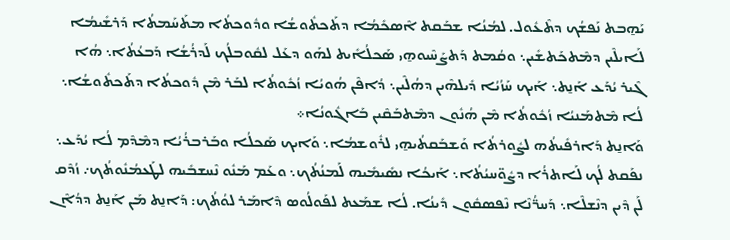ܝܰܗ̱ܒܬ ܢܰܦܫܳܟ ܕܬܶܥܽܘܠ. ܠܡܳܢܳܐ ܫܒܰܩܬ ܐܶܣܟܺܡܳܐ ܕܬܰܟܬܽܘܫܳܐ ܘܕܽܘܟܬܳܐ ܡܬܰܚܰܡܬܳܐ ܕܰܪܫܺܝܡܳܐ ܠܰܐܝܠܶܝܢ ܕܡܶܬܟܰܬܫܺܝܢ܆ ܘܩܳܡܬ ܕܰܬܨܰܚܶܝܘܗ̱ܝ ܣܰܟܠܳܐܺܝܬ ܠܗܰܘ ܕܥܰܠ ܠܩܽܘܒܠܳܟ ܠܰܕܪܳܫܳܐ ܕܰܒܥܳܬܳܐ܆ ܗܳܐ ܓܶܝܪ ܝܳܕܰܥ ܐܰܢ̱ܬ܆ ܐܰܝܟ ܚܰܙܳܝܳܐ ܕܺܝܠܗܶܝܢ ܕܗܳܠܶܝܢ܆ ܕܳܐܦܶܢ ܗܳܘܝܳܐ ܙܳܟܽܘܬܳܐ ܠܒܰܪ ܡܶܢ ܕܽܘܟܬܳܐ ܕܬܰܟܬܽܘܫܳܐ܆ ܠܳܐ ܡܶܬܡܰܢܝܳܐ ܙܳܟܽܘܬܳܐ ܡܶܢ ܗܳܢܽܘܢ ܕܡܶܬܒܰܩܶܝܢ ܒܰܐܓܽܘܢܳܐ܀
ܘܰܐܢ̱ܬ ܕܰܐܪܦܺܝܬܳܗ ܠܨܽܘܪܬܳܐ ܘܰܫܒܰܩܬܳܝܗ̱ܝ ܠܪܽܘܫܡܳܐ܆ ܘܰܐܝܟ ܣܰܟܠܳܐ ܘܒܰܪܒܪܳܝܳܐ ܕܡܶܕܶܡ ܠܳܐ ܝܳܕܰܥ܆ ܢܦܰܩܬ ܠܳܟ ܠܰܐܬܪܳܐ ܕܨܽܘ̈ܚܝܳܬܳܐ܆ ܐܰܝܟܳܐ ܢܣܺܝܡܺܝܗ ܠܰܡܢܳܬܳܟ܆ ܘܥܰܡ ܡܰܢܽܘ ܢܶܚܫܒܺܝܗ ܠܛܰܥܡܳܢܽܘܬܳܟ܇ ܙܳܕܶܩ ܠܰܢ ܕܶܝܢ ܕܢܶܫܠܶܐ܆ ܕܰܚܪ̈ܳܢܶܐ ܢܶܦܣܩܽܘܢ ܕܺܝܢܳܐ. ܠܳܐ ܫܡܰܥܬ ܠܦܰܘܠܳܘܣ ܕܶܐܡܰܪ ܠܘܳܬܳܟ: ܕܰܐܢ̱ܬ ܡܰܢ ܐܰܢ̱ܬ ܕܕܳܐܶܢ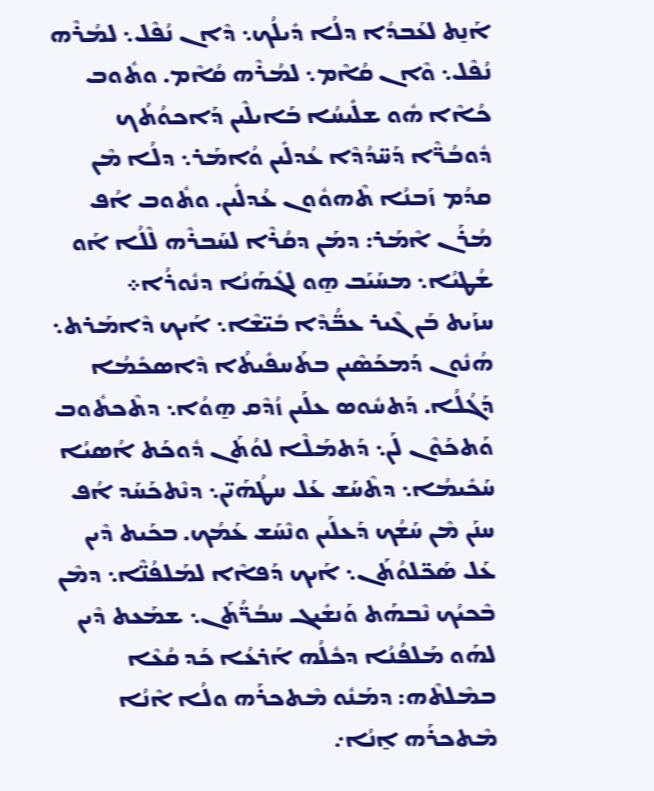ܐܰܢ̱ܬ ܠܥܰܒܕܳܐ ܕܠܳܐ ܕܺܝܠܳܟ܆ ܕܶܐܢ ܢܳܦܶܠ܆ ܠܡܳܪܶܗ ܢܳܦܶܠ܆ ܘܶܐܢ ܩܳܐܶܡ܆ ܠܡܳܪܶܗ ܩܳܐܶܡ. ܘܬܽܘܒ ܟܳܐܶܐ ܗܽܘ ܫܠܺܝܚܳܐ ܒܰܐܝܠܶܝܢ ܕܰܐܟܘܳܬܳܟ ܕܽܘܒܳܪ̈ܶܐ ܕܰܚ̈ܕܳܕܶܐ ܥܳܕܠܺܝܢ ܘܳܐܡܰܪ܆ ܕܠܳܐ ܡܶܢ ܩܕܳܡ ܙܰܒܢܳܐ ܬܶܗܘܽܘܢ ܥܳܕܠܺܝܢ. ܘܬܽܘܒ ܐܳܦ ܡܳܪܰܢ ܐܶܡܰܪ: ܕܡܰܢ ܕܩܳܪܶܐ ܠܚܰܒܪܶܗ ܠܶܠܳܐ ܐܰܘ ܫܳܛܝܳܐ܆ ܡܚܰܝܰܒ ܗ̱ܘ ܠܓܺܗܰܢܳܐ ܕܢܽܘܪܳܐ܀
ܚܙܰܝܬ ܒܰܢ ܓܶܝܪ ܥܒ̈ܳܕܶܐ ܒܺܝ̈ܫܶܐ܆ ܐܰܝܟ ܕܶܐܡܰܪܬ܆ ܗܳܢܽܘܢ ܕܰܡܟܰܣܶܝܢ ܒܬܰܚܦܺܝܬܳܐ ܕܶܐܣܟܺܡܳܐ ܕܰܓܳܠܳܐ. ܕܰܬܚܽܘܣ ܥܠܰܝܢ ܙܳܕܶܩ ܗ̱ܘܳܐ܆ ܕܬܶܟܬܽܘܒ ܘܰܬܟܰܘܶܢ ܠܰܢ܆ ܕܰܬܡܰܠܶܐ ܠܘܳܬܰܢ ܕܽܘܟܰܬ ܐܳܣܝܳܐ ܚܰܟܺܝܡܳܐ܆ ܕܬܶܚܰܫ ܥܰܠ ܚܛܳܗܰܝ̈ܢ܆ ܕܢܶܬܟܰܚܰܕ ܐܳܦ ܚܢܰܢ ܡܶܢ ܚܰܫܳܟ ܕܰܥܠܰܝܢ ܘܢܶܚܰܫ ܥܰܡܳܟ. ܒܟܰܝܬ ܕܶܝܢ ܥܰܠ ܣܰܟ̈ܠܘܳܬܰܢ܆ ܐܰܝܟ ܕܰܦܐܶܐ ܠܡܰܠܦܳܢ̈ܶܐ܆ ܕܡܶܢ ܒܶܟܝܳܟ ܢܶܒܗܰܬ ܘܰܢܫܺܝܓ ܚܒܳܪ̈ܳܬܰܢ܆ ܫܡܰܥܬ ܕܶܝܢ ܠܗܰܘ ܡܰܠܦܳܢܳܐ ܕܟܽܠܳܗ ܐܰܪܥܳܐ ܟܰܕ ܩܳܥܶܐ ܒܡܶܠܬܶܗ: ܕܡܰܢܽܘ ܡܶܬܟܪܰܗ ܘܠܳܐ ܐܶܢܳܐ ܡܶܬܟܪܰܗ ܐ̱ܢܳܐ܇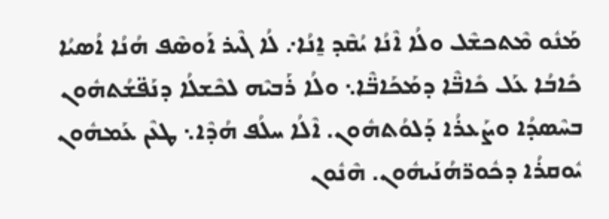ܡܰܢܽܘ ܡܶܬܟܫܶܠ ܘܠܳܐ ܐܶܢܳܐ ܝܳܩܶܕ ܐ̱ܢܳܐ܇ ܠܳܐ ܓܶܝܪ ܐܰܘܣܶܦ ܗܳܢܳܐ ܐܳܣܝܳܐ ܟܺܐܒܳܐ ܥܰܠ ܟܺܐܒ̈ܶܐ ܕܡܰܟܰܐܒ̈ܶܐ܆ ܘܠܳܐ ܪܰܒܝܶܗ ܠܟܶܫܠܳܐ ܕܢܰܦ̈ܫܳܬܗܽܘܢ ܒܚܶܣܕܳܐ ܘܨܰܥܪܳܐ ܕܰܠܘܳܬܗܽܘܢ. ܐܶܠܳܐ ܚܠܳܦ ܗܳܕܶܐ܆ ܛܥܶܢ ܥܰܡܗܽܘܢ ܝܽܘܩܪܳܐ ܕܟܽܘܪ̈ܗܳܢܰܝܗܽܘܢ. ܗܶܢܽܘܢ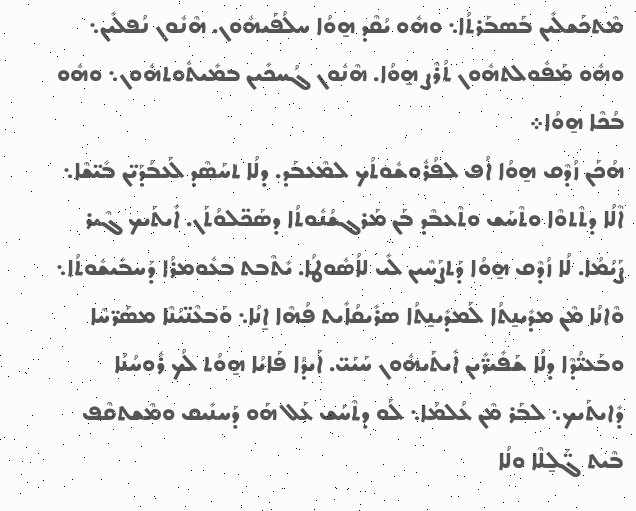ܡܶܬܟܰܫܠܺܝܢ ܒܰܣܒܰܪܬܳܐ܆ ܘܗܽܘ ܝܳܩܶܕ ܗ̱ܘܳܐ ܚܠܳܦܰܝܗܽܘܢ. ܗܶܢܽܘܢ ܢܳܦܠܺܝܢ܆ ܘܗܽܘ ܡܰܦܽܘܠܬܗܽܘܢ ܬܳܪܶܨ ܗ̱ܘܳܐ. ܗܶܢܽܘܢ ܓܳܚܟܺܝܢ ܒܡܺܝܬܽܘܬܗܽܘܢ܆ ܘܗܽܘ ܒܳܟܶܐ ܗ̱ܘܳܐ܀
ܗܳܟܰܢ ܙܳܕܶܩ ܗ̱ܘܳܐ ܐܳܦ ܠܦܳܪܽܘܫܽܘܬܳܟ ܠܡܶܥܒܰܕ. ܕܠܳܐ ܬܚܰܣܶܕ ܠܰܥܒܳܕܰܝ̈ܢ ܒܺܝ̈ܫܶܐ܆ ܐܶܠܳܐ ܕܬܶܬܘܶܐ ܘܬܶܚܰܫ ܘܬܶܥܒܶܕ ܒܰܢ ܡܰܪܓܫܳܢܽܘܬܳܐ ܕܣܰܟ̈ܠܘܳܬܰܢ. ܐܺܝܬܰܝܟ ܓܶܝܪ ܨܰܝܳܡܳܐ. ܠܳܐ ܙܳܕܶܩ ܗ̱ܘܳܐ ܕܰܬܨܰܚܶܝܢ ܠܺܝ ܠܐܳܣܽܘܛܳܐ. ܝܺܬܶܒܬ ܒܥܽܘܡܪܳܐ ܕܰܚܒܺܝܫܽܘܬܳܐ܆ ܘܶܐܢܳܐ ܡܶܢ ܡܕܺܝܢ̱ܬܳܐ ܠܰܡܕܺܝܢ̱ܬܳܐ ܣܪܺܝܩܳܐܺܝܬ ܦܳܗܶܐ ܐ̱ܢܳܐ܆ ܘܰܒܥܶܢ̈ܝܳܢܶܐ ܡܣܰܪ̈ܚܶܐ ܘܒܰܥܝ̈ܳܕܶܐ ܕܠܳܐ ܫܰܦܺܝܪ̈ܺܝܢ ܐܺܝܬܰܝܗܽܘܢ ܚܰܝܰܝ̈. ܐܰܝܕܳܐ ܦܰܐܝܳܐ ܗ̱ܘܳܬ ܠܳܟ ܪܽܘܚܳܢܳܐ ܕܺܐܝܬܰܝܟ܆ ܠܒܰܪ ܡܶܢ ܥܳܠܡܳܐ܆ ܠܰܘ ܕܬܶܚܰܫ ܥܰܠ ܗܰܘ ܕܰܚܢܺܝܩ ܘܡܶܫܬܩܶܦ ܒܶܝܬ ܓ̈ܰܠ̱ܠܶܐ ܘܠܳܐ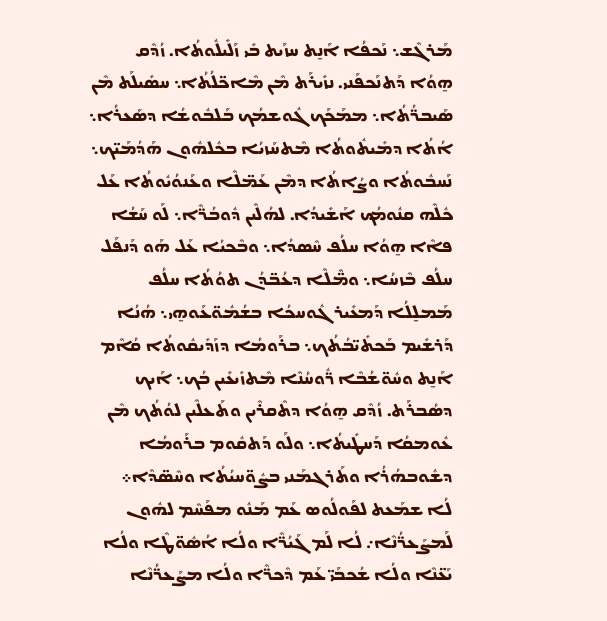ܡܰܪܓܶܫ܆ ܢܰܟܦܳܐ ܐܰܢ̱ܬ ܚܙܰܝܬ ܒܺܝ ܙܰܠܺܝܠܽܘܬܳܐ. ܙܳܕܶܩ ܗ̱ܘܳܐ ܕܰܬܢܰܟܦܰܢܝ. ܢܙܺܝܪܰܬ ܡܶܢ ܡܶܐܟ̈ܠܳܬܳܐ܆ ܚܣܺܝܠܰܬ ܡܶܢ ܣܰܝܒܪ̈ܳܬܳܐ܆ ܡܡܰܟܰܟ ܓܽܘܫܡܳܟ ܒܰܠܒܽܘܫܳܐ ܕܣܰܥܪܳܐ܆ ܐܳܬܳܐ ܕܡܺܝܬܽܘܬܳܐ ܡܶܬܚܰܙܝܳܐ ܒܟܽܠܗܽܘܢ ܗܰܕܳܡܰܝ̈ܟ܆ ܢܰܚܒܽܘܬܳܐ ܘܨܳܐܬܳܐ ܕܡܶܢ ܥܰܡ̈ܠܶܐ ܘܥܰܢܘܳܝܽܘܬܳܐ ܥܰܠ ܟܽܠܶܗ ܩܢܽܘܡܳܟ ܐܰܫܺܝܕܳܐ. ܠܗܳܠܶܝܢ ܕܽܘܒܳܪ̈ܶܐ܆ ܠܰܘ ܚܰܫܳܐ ܦܐܶܐ ܗ̱ܘܳܐ ܚܠܳܦ ܚܶܣܕܳܐ܆ ܘܒܶܟܝܳܐ ܥܰܠ ܗܰܘ ܕܰܢܦܰܠ ܚܠܳܦ ܒܶܙܚܳܐ܆ ܘܡ̈ܶܠܶܐ ܕܥܳܒ̈ܕܳܢ ܬܘܳܬܳܐ ܚܠܳܦ ܡܰܡܠ̱ܠܳܐ ܕܰܡܥܺܝܪ ܓܽܘܚܟܳܐ ܒܫܳܡܽܘ̈ܥܰܘܗ̱ܝ܆ ܗܳܢܳܐ ܕܰܪܫܺܝܡ ܒܰܟܬܺܝ̈ܒܳܬܳܟ܆ ܒܪܰܘܡܳܐ ܕܙܰܕܺܝܩܽܘܬܳܐ ܩܳܐܶܡ ܐܰܢ̱ܬ ܘܚܽܘ̈ܫܳܒܶܐ ܪ̈ܽܘܚܳܢܶܐ ܡܶܬܙܺܝܥܺܝܢ ܒܳܟ܆ ܐܰܝܟ ܕܣܳܒܪܰܬ. ܙܳܕܶܩ ܗ̱ܘܳܐ ܕܬܶܩܪܶܝܢ ܘܬܰܥܠܶܝܢ ܠܘܳܬܳܟ ܡܶܢ ܥܽܘܡܩܳܐ ܕܰܚܛܺܝܬܳܐ܆ ܘܠܰܘ ܕܰܬܩܽܘܡ ܒܪܰܘܡܳܐ ܕܫܽܘܒܗܳܪܳܐ ܘܬܰܪܓܡܰܢܝ ܒܨܽܘ̈ܚܝܳܬܳܐ ܘܚܶܣ̈ܕܶܐ܀
ܠܳܐ ܫܡܰܥܬ ܠܦܰܘܠܳܘܣ ܥܰܡ ܡܰܢܽܘ ܡܦܰܚܶܡ ܠܗܽܘܢ ܠܰܡܨܰܥܪ̈ܳܢܶܐ܇ ܠܳܐ ܠܰܡ ܓܰܝܳܪ̈ܶܐ ܘܠܳܐ ܐܳܣܽܘ̈ܛܶܐ ܘܠܳܐ ܝܰܥ̈ܢܶܐ ܘܠܳܐ ܫܳܟܒܰܝ̈ ܥܰܡ ܕܶܟܪ̈ܶܐ ܘܠܳܐ ܡܨܰܥܪ̈ܳܢܶܐ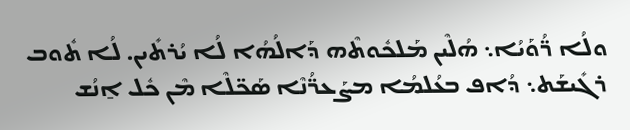ܘܠܳܐ ܪ̈ܳܘܰܝܳܐ܆ ܗܳܠܶܝܢ ܡܰܠܟܽܘܬܶܗ ܕܰܐܠܳܗܳܐ ܠܳܐ ܝܳܪܬܺܝܢ. ܠܳܐ ܬܽܘܒ ܪܓܺܝܫܰܬ܆ ܕܳܐܦ ܒܥܳܠܡܳܐ ܡܨܰܥܪ̈ܳܢܶܐ ܣܰܟ̈ܠܶܐ ܡܶܢ ܟܽܠ ܐ̱ܢܳܫ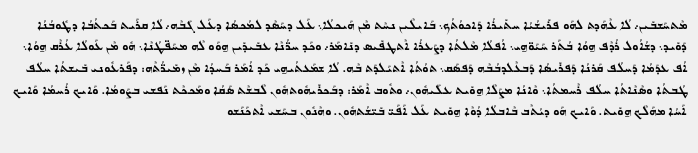ܡܶܬܚܰܫܒܺܝܢ܇ ܠܳܐ ܥܶܗܰܕܬ ܠܗܰܘ ܦܪܺܝܫܳܝܳܐ ܚܬܺܝܪܳܐ ܕܰܐܟܘܳܬܳܟ܆ ܒܰܐܝܠܶܝܢ ܢܚܶܬ ܡܶܢ ܗܰܝܟܠܳܐ܆ ܥܰܠ ܕܚܰܣܶܕ ܠܡܳܟܣܳܐ ܕܥܰܠ ܓܰܒܶܗ܇ ܠܳܐ ܩܪܰܝܬ ܒܰܟܬܳܒܳܐ ܕܛܽܘܒܳܢܳܐ ܕܰܘܺܝܕ܆ ܕܫܳܐܳܘܠ ܪܳܕܶܦ ܗ̱ܘܳܐ ܒܳܬܰܪ ܚܰܝܰܘ̈ܗ̱ܝ܆ ܐܳܦܠܳܐ ܡܶܠܬܳܐ ܕܨܰܥܪܳܐ ܐܶܬܛܦܺܝܣ ܕܢܺܐܡܰܪ܇ ܘܟܰܕ ܚܪ̈ܳܢܶܐ ܥܒܺܝܕܺܝܢ ܗ̱ܘܰܘ ܠܶܗ ܡܚܰܦ̈ܛܳܢܶܐ܆ ܗܽܘ ܡܶܢ ܥܰܘܠܳܐ ܥܳܪܶܩ ܗ̱ܘܳܐ܆ ܐܳܦ ܥܕܰܡܳܐ ܕܰܚܠܳܦ ܩܰܪܢܳܐ ܕܰܦܪܺܝܣܳܐ ܕܰܒܥܶܠܕܒܳܒܶܗ ܕܰܦܣܰܩ܆ ܬܘܳܬܳܐ ܐܶܬܝܰܠܕܰܬ ܒܶܗ. ܠܳܐ ܫܡܰܥܬܳܝܗ̱ܝ ܟܰܕ ܐܳܡܰܪ ܒܰܚܕܳܐ ܡܶܢ ܙܡܺܝܪ̈ܳܬܶܗ: ܕܦܰܪܥܽܘܢܝ ܒܺܝܫܬܳܐ ܚܠܳܦ ܛܳܒܬܳܐ ܘܣܶܢܶܐܬܳܐ ܚܠܳܦ ܪܶܚܡܬܳܐ܆ ܘܶܐܢܳܐ ܡܨܰܠܶܐ ܗ̱ܘܺܝܬ ܥܠܰܝܗܽܘܢ܇ ܘܬܽܘܒ ܐܶܡܰܪ: ܕܒܰܟܪܺܝܗܽܘܬܗܽܘܢ ܠܶܒܫܶܬ ܣܰܩܳܐ ܘܡܰܟܟܶܬ ܢܰܦܫܝ ܒܨܰܘܡܳܐ. ܘܰܐܝܟ ܪܳܚܡܳܐ ܘܰܐܝܟ ܐܰܚܳܐ ܡܗܰܠܶܟ ܗ̱ܘܺܝܬ. ܘܰܐܝܟ ܗܰܘ ܕܝܳܬܶܒ ܒܶܐܒܠܳܐ ܕܳܘܶܐ ܗ̱ܘܺܝܬ ܥܰܠ ܐܰܦܰܝ̈ ܒܺܝ̈ܫܳܬܗܽܘܢ. ܘܗܶܢܽܘܢ ܒܚܰܫܝ ܐܶܬܟܰܢܰܫܘ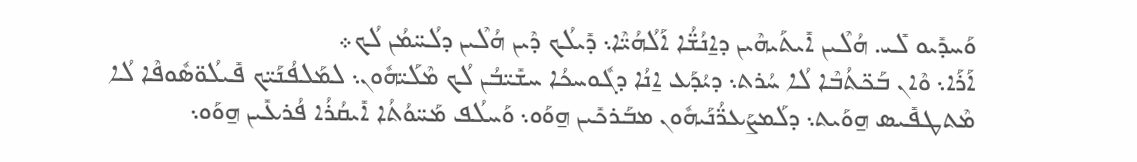ܘܰܚܕܺܝܘ ܠܺܝ. ܗܳܠܶܝܢ ܐܺܝܬܰܝܗܶܝܢ ܕܐ̱ܢܳܫ̈ܳܐ ܐܰܠܳܗܳܝ̈ܶܐ܆ ܕܺܝܠܳܟ ܕܶܝܢ ܗܳܠܶܝܢ ܕܠܳܚ̈ܡܳܢ ܠܳܟ܀
ܐܰܪܰܐ܆ ܘܶܐܢ ܒܰܟ̈ܬܳܒܶܐ ܠܳܐ ܚܳܪܬ܆ ܕܝܳܕܰܥ ܐ̱ܢܳܐ ܕܓܽܘܚܟܳܐ ܚܫܺܝ̈ܒܳܢ ܠܳܟ ܡܶܠܰܝ̈ܗܽܘܢ܆ ܠܡܰܠܦܳܢܰܝ̈ܟ ܦܺܝܠܳܘ̈ܣܽܘܦܶܐ ܠܳܐ ܡܶܬܛܦܺܝܣ ܗ̱ܘܰܝܬ܆ ܕܠܰܡܨܰܥܪ̈ܳܢܰܝܗܽܘܢ ܡܒܰܪܟܺܝܢ ܗ̱ܘܰܘ܆ ܘܰܚܠܳܦ ܡܰܚ̈ܘܳܬܳܐ ܐܺܝܩܳܪܳܐ ܦܳܪܥܺܝܢ ܗ̱ܘܰܘ܆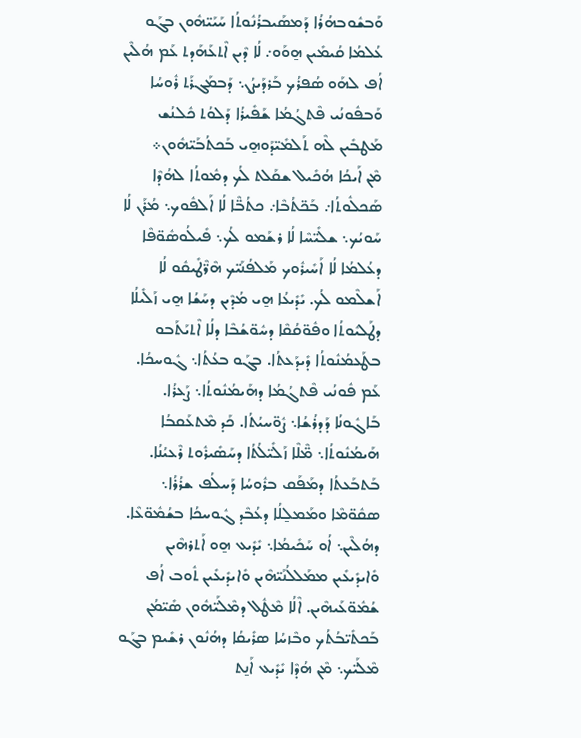ܘܰܒܫܽܘܒܗܳܪܳܐ ܕܰܡܣܰܝܒܪܳܢܽܘܬܳܐ ܚܰܝܰܝ̈ܗܽܘܢ ܒܓܰܘ ܥܳܠܡܳܐ ܩܳܝܡܺܝܢ ܗ̱ܘܰܘ܇ ܠܳܐ ܕܶܝܢ ܐܶܬܥܰܗܰܕܬ ܥܰܡ ܗܳܠܶܝܢ ܐܳܦ ܠܗܰܘ ܣܳܦܪܳܟ ܒܰܪܕܰܝܨܳܢ܆ ܕܰܒܡܰܓܪܰܬ ܪܽܘܚܳܐ ܘܰܒܦܽܘܢܳܝ ܦܶܬܓܳܡܳܐ ܫܰܦܺܝܪܳܐ ܕܰܠܘܳܬ ܟܽܠܢܳܫ ܡܰܛܒܺܝܢ ܠܶܗ ܬܰܠܡܺܝ̈ܕܰܘܗ̱ܝ ܒܰܟܬܳܒܰܝ̈ܗܽܘܢ܀
ܡܶܢ ܐܰܝܟܳܐ ܗܳܟܺܝܠ ܫܩܰܠܬ ܠܳܟ ܕܡܽܘܬܳܐ ܠܗܳܕܶܐ ܣܰܟܠܽܘܬܳܐ܇ ܒܰܟ̈ܬܳܒܶܐ܇ ܟܬܳܒ̈ܶܐ ܠܳܐ ܐܰܠܦܽܘܟ܆ ܡܳܪܰܢ ܠܳܐ ܚܰܘܝܳܟ܆ ܫܠܺܝ̈ܚܶܐ ܠܳܐ ܪܫܰܡܘ ܠܳܟ܆ ܦܺܝܠܳܘܣܽܘ̈ܦܶܐ ܕܥܳܠܡܳܐ ܠܳܐ ܐܰܚܺܝܪܽܘܟ ܡܰܠܦܳܢܰܝ̈ܟ ܗܶܪ̈ܶܛܺܝܩܽܘ ܠܳܐ ܐܰܫܠܶܡܘ ܠܳܟ. ܝܺܕܺܝܥܳܐ ܗ̱ܝ ܡܳܕܶܝܢ ܕܚܰܫܳܐ ܗ̱ܝ ܙܰܠܺܝܠܳܐ ܕܛܰܠܝܽܘܬܳܐ ܘܦܽܘ̈ܩܳܩܶܐ ܕܚܽܘ̈ܫܳܒܶܐ ܕܠܳܐ ܐܶܬܝܰܬܰܒܘ ܒܛܰܥܡܳܢܽܘܬܳܐ ܕܺܝܕܰܥܬܳܐ. ܒܓܰܘ ܒܥܳܬܳܐ܆ ܓܽܘܚܟܳܐ. ܥܰܡ ܦܽܘܢܳܝ ܦܶܬܓܳܡܳܐ ܕܗܰܝܡܳܢܽܘܬܳܐ܆ ܨܰܥܪܳܐ. ܒܰܐܓܽܘܢܳܐ ܕܰܕܪܳܫܳܐ܆ ܨܽܘ̈ܚܝܳܬܳܐ. ܟܰܕ ܡܶܬܥܰܩܒܳܐ ܗܰܝܡܳܢܽܘܬܳܐ܆ ܡ̈ܶܠܶܐ ܙܰܠܺܝ̈ܠܳܬܳܐ ܕܚܰܣܺܝܪܽܘܬ ܪܶܥܝܳܢܳܐ. ܒܰܬܒܰܥܬܳܐ ܕܡܰܦܰܩ ܒܪܽܘܚܳܐ ܕܰܚܠܳܦ ܫܪܳܪܳܐ܆ ܣܩܽܘ̈ܡܶܐ ܘܡܰܡܠ̱ܠܳܐ ܕܥܳܒܶܕ ܓܽܘܚܟܳܐ ܒܫܳܡܽܘ̈ܥܶܐ. ܕܗܳܠܶܝܢ܆ ܐܳܘ ܚܰܟܺܝܡܳܐ܆ ܝܺܕܺܝܥ ܗ̱ܘ ܐܰܬܪܗܶܝܢ ܘܺܐܝܕܺܝܥܺܝܢ ܡܡܰܠܠܳܢܰܝ̈ܗܶܝܢ ܘܺܐܝܕܺܝܥܺܝܢ ܬܽܘܒ ܐܳܦ ܫܳܡܽܘ̈ܥܰܝܗܶܝܢ. ܐܶܠܳܐ ܡܶܛܽܠ ܕܡܶܠܰܝ̈ܗܽܘܢ ܣܺܝ̈ܡܳܢ ܒܰܟܬܺܝ̈ܒܳܬܳܟ ܘܒܶܙܚܳܐ ܣܪܺܝܩܳܐ ܕܗܳܢܽܘܢ ܪܫܺܝܡ ܒܓܰܘ ܡܶܠܰܝ̈ܟ܆ ܡܶܢ ܗܳܕܶܐ ܝܺܕܺܝܥ ܐܰܢ̱ܬ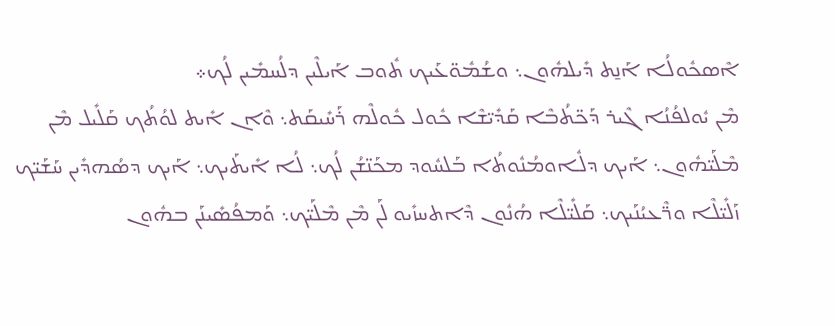ܐܶܣܟܽܘܠܳܐ ܐܰܢ̱ܬ ܕܺܝܠܗܽܘܢ܆ ܘܫܳܡܽܘ̈ܥܰܝܟ ܬܽܘܒ ܐܰܝܠܶܝܢ ܕܠܳܚܡܺܝܢ ܠܳܟ܀
ܡܶܢ ܝܽܘܠܦܳܢܳܐ ܓܶܝܪ ܕܰܟ̈ܬܳܒܶܐ ܩܰܕܺܝ̈ܫܶܐ ܟܽܘܠ ܟܽܘܠܶܗ ܪܰܚܺܝܩܰܬ܆ ܘܶܐܢ ܐܺܝܬ ܠܘܳܬܳܟ ܩܰܠܺܝܠ ܡܶܢ ܡܶܠܰܝ̈ܗܽܘܢ܆ ܐܰܝܟ ܕܠܽܐܘܡܳܢܽܘܬܳܐ ܒܰܠܚܽܘܕ ܡܟܰܢ̈ܫܳܢ ܠܳܟ܆ ܠܳܐ ܐܺܝܬܰܝܟ܆ ܐܰܝܟ ܕܣܳܗܕܺܝܢ ܚܰܫܰܝ̈ܟ ܙܰܠܺܝ̈ܠܶܐ ܘܪ̈ܶܥܝܳܢܰܝܟ܆ ܩܰܠܺܝ̈ܠܶܐ ܗܳܢܽܘܢ ܕܶܐܬܚܙܺܝܘ ܠܰܢ ܡܶܢ ܡܶܠܰܝ̈ܟ܆ ܘܰܡܦܳܣܺܝܢܰܢ ܒܗܽܘܢ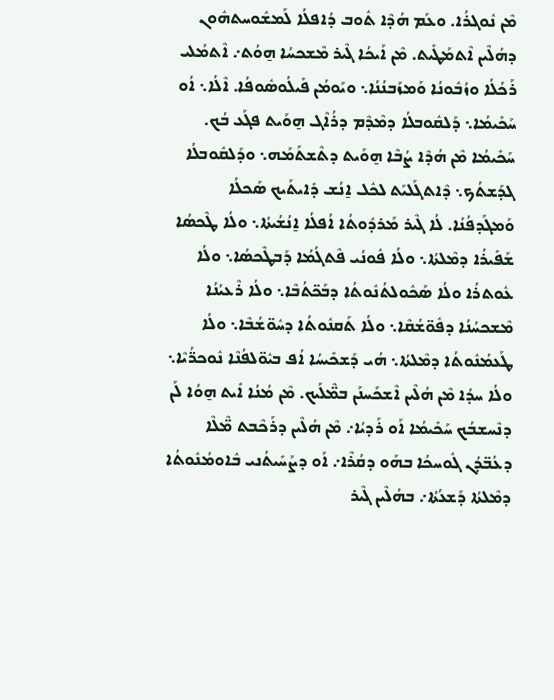ܡܶܢ ܢܽܘܓܪܳܐ. ܘܥܰܡ ܗܳܕܶܐ ܬܽܘܒ ܕܳܐܦܠܳܐ ܠܰܡܫܽܘܚܬܗܽܘܢ ܕܗܳܠܶܝܢ ܐܶܬܡܰܛܺܝܬ. ܡܶܢ ܐܰܝܟܳܐ ܓܶܝܪ ܡܶܫܟܚܳܐ ܗ̱ܘܳܬ܇ ܐܶܬܡܳܠܝ ܪܰܟܳܠܳܐ ܘܙܳܒܽܘܢܳܐ ܘܰܡܙܰܒܢܳܢܳܐ܆ ܘܝܰܘܡܳܢ ܦܺܝܠܳܘܣܽܘܦܳܐ. ܐܶܠܳܐ܆ ܐܳܘ ܚܰܟܺܝܡܳܐ܆ ܕܰܠܩܽܘܒܠܳܐ ܕܡܶܕܶܡ ܕܪܳܐܶܓ ܗ̱ܘܰܝܬ ܦܓܰܥ ܒܳܟ. ܚܰܟܺܝܡܳܐ ܡܶܢ ܗܳܕܶܐ ܨܳܒܶܐ ܗ̱ܘܰܝܬ ܕܬܶܫܬܰܡܰܗ܆ ܘܕܰܠܩܽܘܒܠܳܐ ܓܕܰܫܬܳܟ܆ ܕܶܐܬܓܰܠܝܰܬ ܠܟܽܠ ܐ̱ܢܳܫ ܕܺܐܝܬܰܝܟ ܣܰܟܠܳܐ ܘܰܡܓܰܕܦܳܢܳܐ. ܠܳܐ ܓܶܝܪ ܡܰܪܕܽܘܬܳܐ ܐܳܦܠܳܐ ܐ̱ܢܳܫܳܝܬܳܐ܆ ܘܠܳܐ ܛܶܟܣܳܐ ܫܰܦܺܝܪܳܐ ܕܡܶܠܬܳܐ܆ ܘܠܳܐ ܦܽܘܢܳܝ ܦܶܬܓܳܡܳܐ ܕܰܒܛܶܟܣܳܐ܆ ܘܠܳܐ ܥܽܘܬܪܳܐ ܘܠܳܐ ܣܰܟܽܘܠܬܳܢܽܘܬܳܐ ܕܒܰܟ̈ܬܳܒܶܐ܆ ܘܠܳܐ ܪܶܥܝܳܢܳܐ ܡܶܫܟܚܳܢܳܐ ܕܦܽܘ̈ܫܳܩܶܐ܆ ܘܠܳܐ ܬܰܩܢܽܘܬܳܐ ܕܚܽܘ̈ܫܳܒܶܐ܆ ܘܠܳܐ ܛܰܥܡܳܢܽܘܬܳܐ ܕܡܶܠܬܳܐ܆ ܗܳܝ ܕܰܫܟܺܝܚܳܐ ܐܳܦ ܒܝܽܘ̈ܠܦܳܢܶܐ ܢܽܘܟܪ̈ܳܝܶܐ܆ ܘܠܳܐ ܚܕܳܐ ܡܶܢ ܗܳܠܶܝܢ ܐܶܫܟܰܚܢܰܢ ܒܡ̈ܶܠܰܝܟ. ܡܶܢ ܡܳܢܳܐ ܐܺܝܬ ܗ̱ܘܳܐ ܠܰܢ ܕܢܶܚܫܒܳܟ ܚܰܟܺܝܡܳܐ ܐܰܘ ܪܰܕܝܳܐ܇ ܡܶܢ ܗܳܠܶܝܢ ܕܪܰܟܶܒܬ ܡ̈ܶܠܶܐ ܕܥܳܒ̈ܕܳܢ ܓܽܘܚܟܳܐ ܒܗܰܘ ܕܩܳܪܶܐ܇ ܐܰܘ ܕܨܰܚܺܝܬܳܢܝ ܒܽܐܘܡܳܢܽܘܬܳܐ ܕܡܶܠܬܳܐ ܕܰܫܥܳܬܳܐ܇ ܒܗܳܠܶܝܢ ܓܶܝܪ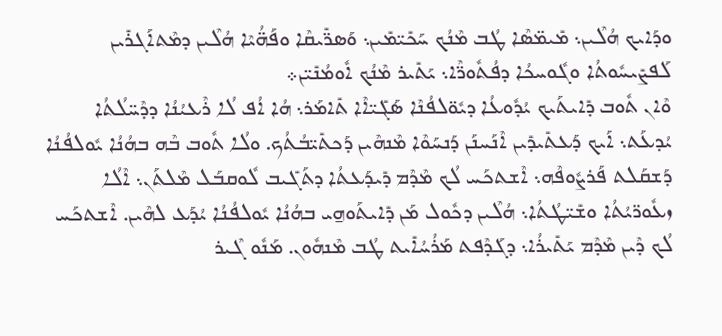ܘܕܰܐܝܟ ܗܳܠܶܝܢ܆ ܡܺܝܡ̈ܣܶܐ ܛܳܒ ܡܶܢܳܟ ܚܰܟܺܝ̈ܡܺܝܢ܆ ܘܰܣܪ̈ܺܝܩܶܐ ܘܦܰܗ̈ܳܝܶܐ ܗܳܠܶܝܢ ܕܡܶܬܐܰܓܪܺܝܢ ܠܰܦܨܺܝܚܽܘܬܳܐ ܘܓܽܘܚܟܳܐ ܕܦܳܬܽܘܪ̈ܶܐ܆ ܝܰܬܺܝܪ ܡܶܢܳܟ ܐܽܘܡܳܢܺܝ̈ܢ܀
ܘܶܐܢ ܬܽܘܒ ܕܺܐܝܬܰܝܟ ܝܳܕܽܘܥܳܐ ܕܝܽܘ̈ܠܦܳܢܶܐ ܣܰܓܺܝ̈ܐܶܐ ܬܺܐܡܰܪ܆ ܗܳܐ ܐܳܦ ܠܳܐ ܪܶܥܝܳܢܳܐ ܕܕܶܚ̈ܠܳܬܳܐ ܝܳܕܥܰܬ܆ ܐܰܝܟ ܕܰܥܬܺܝܕܺܝܢ ܐܶܢܰܚܢܰܢ ܕܰܢܚܰܘܶܐ ܡܶܢܗܶܝܢ ܕܰܟܬܺܝ̈ܒܳܬܳܟ. ܘܠܳܐ ܬܽܘܒ ܒܶܗ ܒܗܳܢܳܐ ܝܽܘܠܦܳܢܳܐ ܕܰܫܩܰܠܬ ܦܰܪܨܽܘܦܶܗ܆ ܐܶܫܬܟܰܚ ܠܳܟ ܡܶܕܶܡ ܕܺܝܕܰܥܬܳܐ ܕܬܰܓܺܝܒ ܠܽܘܩܒܰܠ ܡܶܠܬܰܢ܆ ܐܶܠܳܐ ܙܥܽܘܪ̈ܝܳܬܳܐ ܘܫܺܝ̈ܛܳܬܳܐ܆ ܗܳܠܶܝܢ ܕܟܽܘܠ ܡܰܢ ܕܺܐܝܬܰܘܗ̱ܝ ܒܗܳܢܳܐ ܝܽܘܠܦܳܢܳܐ ܝܳܕܰܥ ܠܗܶܝܢ. ܐܶܫܬܟܰܚ ܠܳܟ ܕܶܝܢ ܡܶܕܶܡ ܝܰܬܺܝܪܳܐ܆ ܕܓܰܕܶܦܬ ܡܰܪܳܚܳܐܺܝܬ ܛܳܒ ܡܶܢܗܽܘܢ. ܡܰܢܽܘ ܓܶܝܪ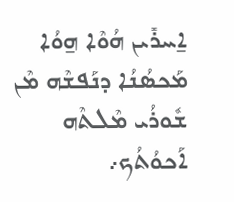ܐ̱ܚܪܺܝܢ ܗܳܘܶܐ ܗ̱ܘܳܐ ܡܰܟܣܳܢܳܐ ܕܢܰܦܫܶܗ ܡܶܢ ܫܽܘܪܳܝ ܡܶܠܬܶܗ ܐܰܟܘܳܬܳܟ܇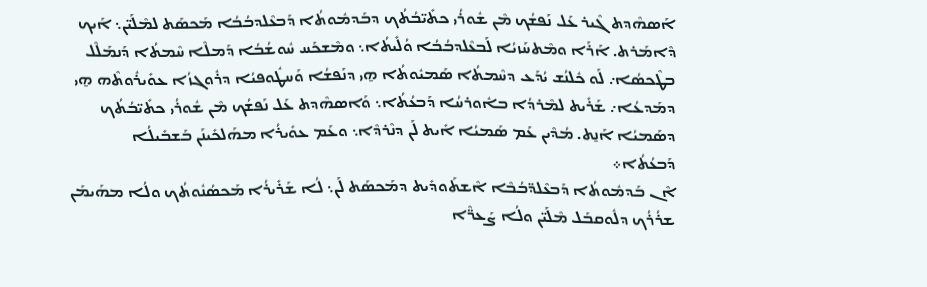ܐܰܣܗܶܕܬ ܓܶܝܪ ܥܰܠ ܢܰܦܫܳܟ ܡܶܢ ܫܽܘܪܳܝ ܟܬܺܝ̈ܒܳܬܳܟ ܕܒܰܕܡܽܘܬܳܐ ܕܰܒܥܶܠܕܒܳܒܳܐ ܡܰܟܣܰܬ ܠܡܶܠܰܝ̈ܢ܆ ܐܰܝܟ ܕܶܐܡܰܪܬ. ܐܰܪܰܐ ܘܡܶܬܚܰܙܝܳܐ ܠܰܒܥܶܠܕܒܳܒܳܐ ܘܳܠܺܝܬܳܐ܆ ܘܡܶܫܟܰܚ ܚܽܘܫܳܒܳܐ ܕܰܡܠܶܐ ܚܶܡܬܳܐ ܕܰܢܡܰܠܶܠ ܒܛܶܟܣܳܐ܇ ܠܰܘ ܟܽܠܢܳܫ ܝܳܕܰܥ ܕܚܶܡܬܳܐ ܣܰܡܝܽܘܬܳܐ ܗ̱ܝ ܕܢܰܦܫܳܐ ܘܰܚܛܽܘܦܝܳܐ ܕܪܽܘܓܙܳܐ ܥܘܺܝܪܽܘܬܶܗ ܗ̱ܝ ܕܡܰܕܥܳܐ܇ ܫܰܪܺܝܬ ܠܡܶܪܕܳܐ ܒܐܽܘܪܚܳܐ ܕܰܒܥܳܬܳܐ܆ ܘܰܐܣܗܶܕܬ ܥܰܠ ܢܰܦܫܳܟ ܡܶܢ ܫܽܘܪܳܝ ܟܬܺܝ̈ܒܳܬܳܟ ܕܣܰܡܝܳܐ ܐܰܢ̱ܬ. ܡܳܕܶܝܢ ܥܰܡ ܣܰܡܝܳܐ ܐܺܝܬ ܠܰܢ ܕܢܶܪܕܶܐ܆ ܘܥܰܡ ܥܘܺܝܪܳܐ ܡܗܰܠܟܺܝܢܰܢ ܒܰܫܒܺܝܠܳܐ ܕܰܒܥܳܬܳܐ܀
ܐܶܢ ܒܰܕܡܽܘܬܳܐ ܕܰܒܥܶܠܕ̈ܒܳܒܶܐ ܐܶܫܬܰܘܕܺܝܬ ܕܡܰܟܣܰܬ ܠܰܢ܆ ܠܳܐ ܫܰܪܺܝܪܳܐ ܡܰܟܣܳܢܽܘܬܳܟ ܘܠܳܐ ܡܗܰܝܡܰܢ ܫܪܳܪܳܟ ܕܠܽܘܩܒܰܠ ܡܶܠܰܝ̈ܢ ܘܠܳܐ ܨܰܥܪ̈ܶܐ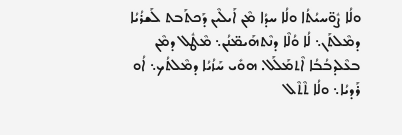ܘܠܳܐ ܨܽܘ̈ܚܝܳܬܳܐ ܘܠܳܐ ܚܕܳܐ ܡܶܢ ܐܰܝܠܶܝܢ ܕܰܟܬܰܒܬ ܠܰܫܪܳܝܳܐ ܕܡܶܠܬܰܢ܆ ܠܳܐ ܘܳܠܶܐ ܕܢܶܬܗܰܝܡ̈ܢܳܢ܆ ܡܶܛܽܠ ܕܡܶܢ ܒܥܶܠܕܒܳܒܳܐ ܐܶܬܡܰܠܰܠ. ܗܘܺܝ ܚܰܙܳܝܳܐ ܕܡܶܠܬܳܟ܆ ܐܳܘ ܪܰܕܝܳܐ܆ ܘܠܳܐ ܬܶܬܶܠ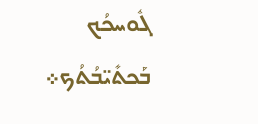ܓܽܘܚܟܳܟ ܒܰܟܬܺܝ̈ܒܳܬܳܟ܀